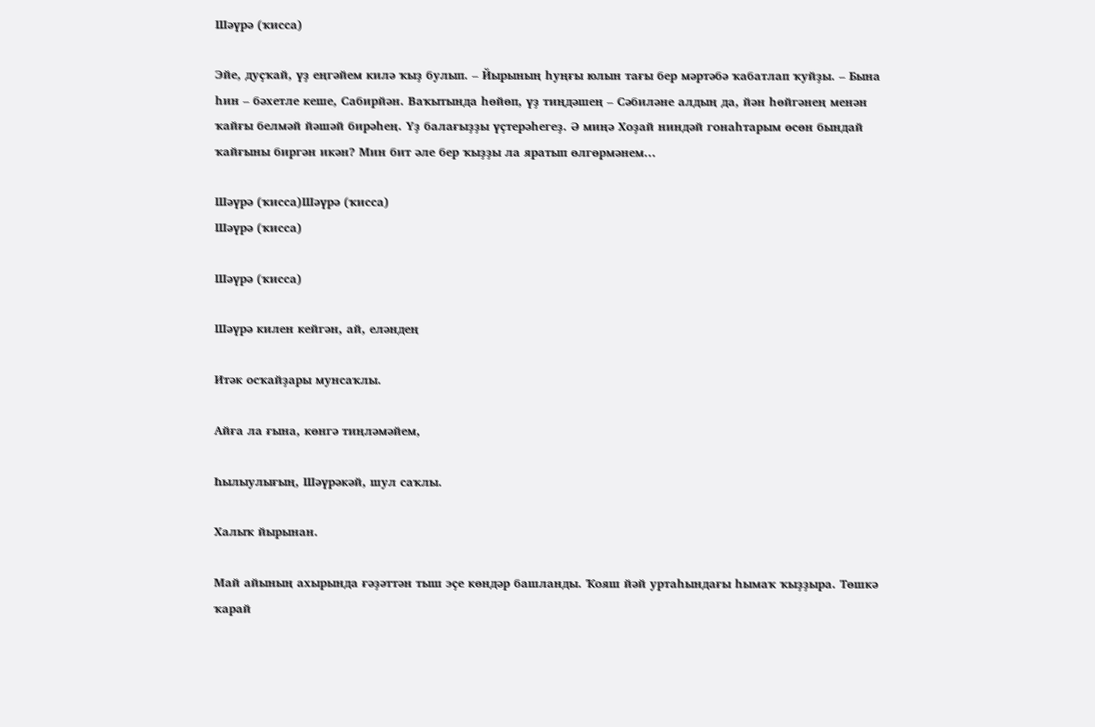Шәүрә (ҡисса)

Эйе, дуҫҡай, үҙ еңгәйем килә ҡыҙ булып. – Йырының һуңғы юлын тағы бер мәртәбә ҡабатлап ҡуйҙы. – Бына һин – бәхетле кеше, Сабирйән. Ваҡытында һөйөп, үҙ тиңдәшең – Сәбиләне алдың да, йән һөйгәнең менән ҡайғы белмәй йәшәй бирәһең. Үҙ балағыҙҙы үҫтерәһегеҙ. Ә миңә Хоҙай ниндәй гонаһтарым өсөн бындай ҡайғыны биргән икән? Мин бит әле бер ҡыҙҙы ла яратып өлгөрмәнем...

Шәүрә (ҡисса)Шәүрә (ҡисса)
Шәүрә (ҡисса)

Шәүрә (ҡисса)

Шәүрә килен кейгән, ай, еләндең

Итәк осҡайҙары мунсаҡлы.

Айға ла ғына, көнгә тиңләмәйем,

Һылыулығың, Шәүрәкәй, шул саҡлы.

Халыҡ йырынан.

Май айының ахырында ғәҙәттән тыш эҫе көндәр башланды. Ҡояш йәй уртаһындағы һымаҡ ҡыҙҙыра. Төшкә ҡарай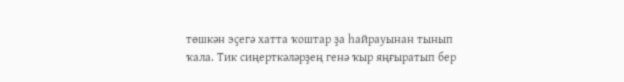төшкән эҫегә хатта ҡоштар ҙа һайрауынан тынып ҡала. Тик сиңерткәләрҙең генә ҡыр яңғыратып бер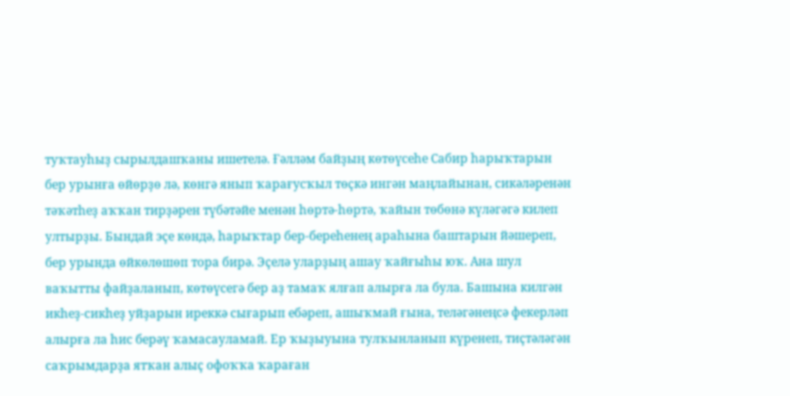туҡтауһыҙ сырылдашҡаны ишетелә. Ғәлләм байҙың көтөүсеһе Сабир һарыҡтарын бер урынға өйөрҙө лә, көнгә янып ҡарағусҡыл төҫкә ингән маңлайынан, сикәләренән тәҡәтһеҙ аҡҡан тирҙәрен түбәтәйе менән һөртә-һөртә, ҡайын төбөнә күләгәгә килеп ултырҙы. Бындай эҫе көндә, һарыҡтар бер-береһенең араһына баштарын йәшереп, бер урында өйкөлөшөп тора бирә. Эҫелә уларҙың ашау ҡайғыһы юҡ. Ана шул ваҡытты файҙаланып, көтөүсегә бер аҙ тамаҡ ялғап алырға ла була. Башына килгән икһеҙ-сикһеҙ уйҙарын иреккә сығарып ебәреп, ашыҡмай ғына, теләгәнеңсә фекерләп алырға ла һис берәү ҡамасауламай. Ер ҡыҙыуына тулҡынланып күренеп, тиҫтәләгән саҡрымдарҙа ятҡан алыҫ офоҡҡа ҡараған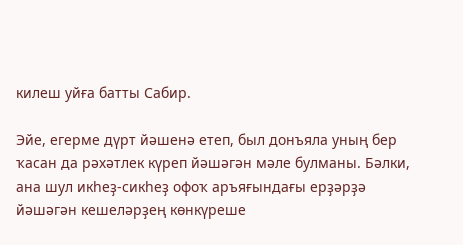килеш уйға батты Сабир.

Эйе, егерме дүрт йәшенә етеп, был донъяла уның бер ҡасан да рәхәтлек күреп йәшәгән мәле булманы. Бәлки, ана шул икһеҙ-сикһеҙ офоҡ аръяғындағы ерҙәрҙә йәшәгән кешеләрҙең көнкүреше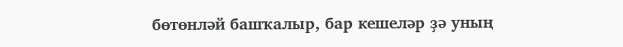бөтөнләй башҡалыр, бар кешеләр ҙә уның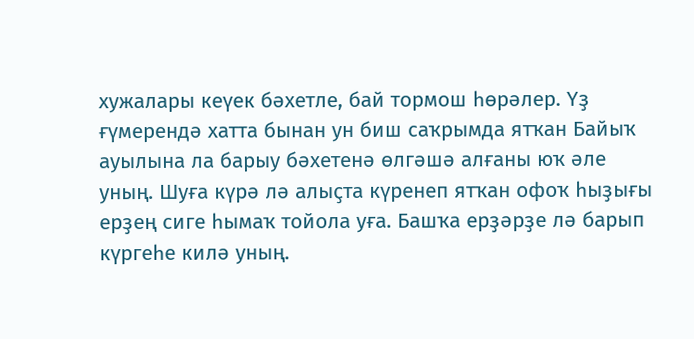хужалары кеүек бәхетле, бай тормош һөрәлер. Үҙ ғүмерендә хатта бынан ун биш саҡрымда ятҡан Байыҡ ауылына ла барыу бәхетенә өлгәшә алғаны юҡ әле уның. Шуға күрә лә алыҫта күренеп ятҡан офоҡ һыҙығы ерҙең сиге һымаҡ тойола уға. Башҡа ерҙәрҙе лә барып күргеһе килә уның.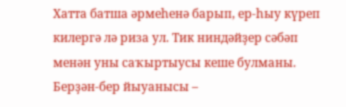Хатта батша әрмеһенә барып, ер-һыу күреп килергә лә риза ул. Тик ниндәйҙер сәбәп менән уны саҡыртыусы кеше булманы. Берҙән-бер йыуанысы –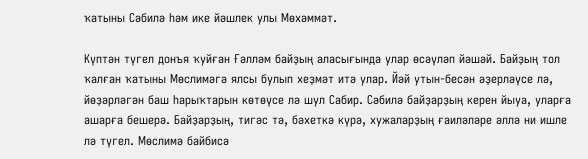ҡатыны Сәбилә һәм ике йәшлек улы Мөхәммәт.

Күптән түгел донъя ҡуйған Ғәлләм байҙың аласығында улар өсәүләп йәшәй. Байҙың тол ҡалған ҡатыны Мөслимәгә ялсы булып хеҙмәт итә улар. Йәй утын-бесән әҙерләүсе лә, йөҙәрләгән баш һарыҡтарын көтөүсе лә шул Сабир. Сәбилә байҙарҙың керен йыуа, уларға ашарға бешерә. Байҙарҙың, тигәс тә, бәхеткә күрә, хужаларҙың ғаиләләре әллә ни ишле лә түгел. Мөслимә байбисә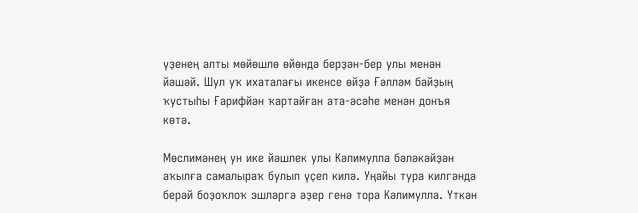үҙенең алты мөйөшлө өйөндә берҙән-бер улы менән йәшәй. Шул уҡ ихаталағы икенсе өйҙә Ғәлләм байҙың ҡустыһы Ғарифйән ҡартайған ата-әсәһе менән донъя көтә.

Мөслимәнең ун ике йәшлек улы Кәлимулла бәләкәйҙән аҡылға самалыраҡ булып үҫеп килә. Уңайы тура килгәндә берәй боҙоҡлоҡ эшләргә әҙер генә тора Кәлимулла. Үткән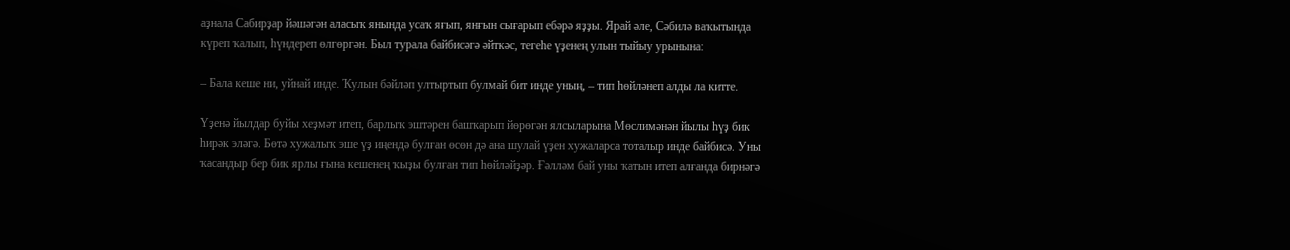аҙнала Сабирҙар йәшәгән аласыҡ янында усаҡ яғып, янғын сығарып ебәрә яҙҙы. Ярай әле, Сәбилә ваҡытында күреп ҡалып, һүндереп өлгөргән. Был турала байбисәгә әйткәс, тегеһе үҙенең улын тыйыу урынына:

– Бала кеше ни, уйнай инде. Ҡулын бәйләп ултыртып булмай бит инде уның, – тип һөйләнеп алды ла китте.

Үҙенә йылдар буйы хеҙмәт итеп, барлыҡ эштәрен башҡарып йөрөгән ялсыларына Мөслимәнән йылы һүҙ бик һирәк эләгә. Бөтә хужалыҡ эше үҙ иңендә булған өсөн дә ана шулай үҙен хужаларса тоталыр инде байбисә. Уны ҡасандыр бер бик ярлы ғына кешенең ҡыҙы булған тип һөйләйҙәр. Ғәлләм бай уны ҡатын итеп алғанда бирнәгә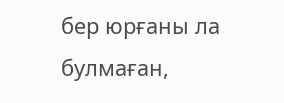бер юрғаны ла булмаған,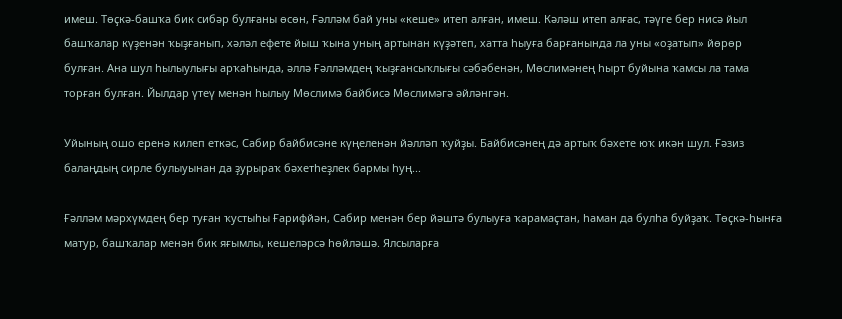имеш. Төҫкә-башҡа бик сибәр булғаны өсөн, Ғәлләм бай уны «кеше» итеп алған, имеш. Кәләш итеп алғас, тәүге бер нисә йыл башҡалар күҙенән ҡыҙғанып, хәләл ефете йыш ҡына уның артынан күҙәтеп, хатта һыуға барғанында ла уны «оҙатып» йөрөр булған. Ана шул һылыулығы арҡаһында, әллә Ғәлләмдең ҡыҙғансыҡлығы сәбәбенән, Мөслимәнең һырт буйына ҡамсы ла тама торған булған. Йылдар үтеү менән һылыу Мөслимә байбисә Мөслимәгә әйләнгән.

Уйының ошо еренә килеп еткәс, Сабир байбисәне күңеленән йәлләп ҡуйҙы. Байбисәнең дә артыҡ бәхете юҡ икән шул. Ғәзиз балаңдың сирле булыуынан да ҙурыраҡ бәхетһеҙлек бармы һуң...

Ғәлләм мәрхүмдең бер туған ҡустыһы Ғарифйән, Сабир менән бер йәштә булыуға ҡарамаҫтан, һаман да булһа буйҙаҡ. Төҫкә-һынға матур, башҡалар менән бик яғымлы, кешеләрсә һөйләшә. Ялсыларға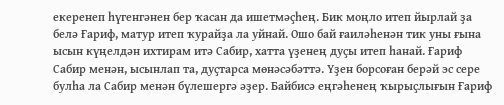екеренеп һүгенгәнен бер ҡасан да ишетмәҫһең. Бик моңло итеп йырлай ҙа белә Ғариф, матур итеп ҡурайҙа ла уйнай. Ошо бай ғаиләһенән тик уны ғына ысын күңелдән ихтирам итә Сабир, хатта үҙенең дуҫы итеп һанай. Ғариф Сабир менән, ысынлап та, дуҫтарса мөнәсәбәттә. Үҙен борсоған берәй эс сере булһа ла Сабир менән бүлешергә әҙер. Байбисә еңгәһенең ҡырыҫлығын Ғариф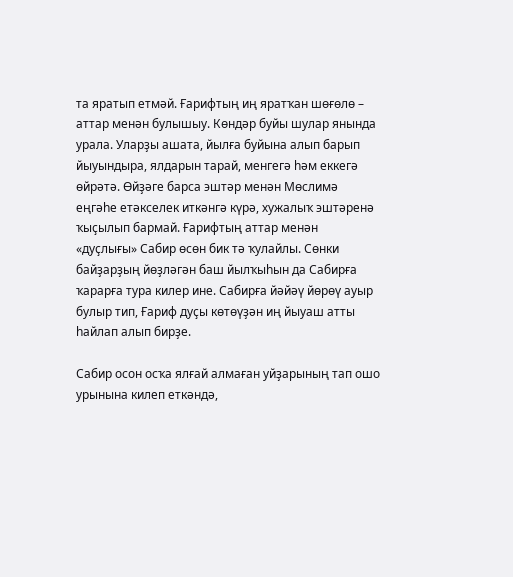та яратып етмәй. Ғарифтың иң яратҡан шөғөлө – аттар менән булышыу. Көндәр буйы шулар янында урала. Уларҙы ашата, йылға буйына алып барып йыуындыра, ялдарын тарай, менгегә һәм еккегә өйрәтә. Өйҙәге барса эштәр менән Мөслимә еңгәһе етәкселек иткәнгә күрә, хужалыҡ эштәренә ҡыҫылып бармай. Ғарифтың аттар менән «дуҫлығы» Сабир өсөн бик тә ҡулайлы. Сөнки байҙарҙың йөҙләгән баш йылҡыһын да Сабирға ҡарарға тура килер ине. Сабирға йәйәү йөрөү ауыр булыр тип, Ғариф дуҫы көтөүҙән иң йыуаш атты һайлап алып бирҙе.

Сабир осон осҡа ялғай алмаған уйҙарының тап ошо урынына килеп еткәндә,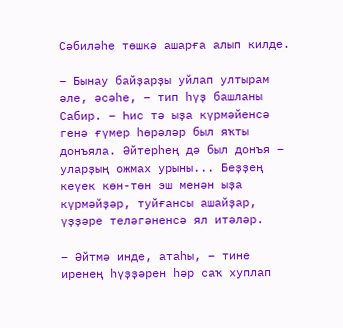Сәбиләһе төшкә ашарға алып килде.

– Бынау байҙарҙы уйлап ултырам әле, әсәһе, – тип һүҙ башланы Сабир. – Һис тә ыҙа күрмәйенсә генә ғүмер һөрәләр был яҡты донъяла. Әйтерһең дә был донъя – уларҙың ожмах урыны... Беҙҙең кеүек көн-төн эш менән ыҙа күрмәйҙәр, туйғансы ашайҙар, үҙҙәре теләгәненсә ял итәләр.

– Әйтмә инде, атаһы, – тине иренең һүҙҙәрен һәр саҡ хуплап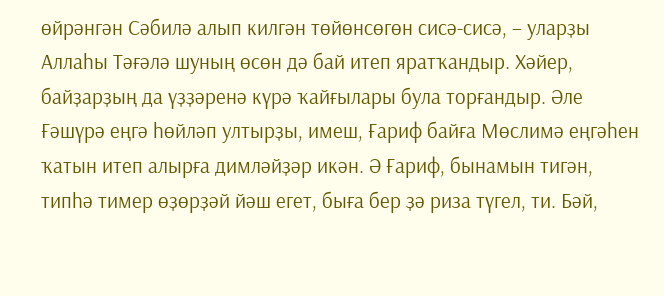өйрәнгән Сәбилә алып килгән төйөнсөгөн сисә-сисә, – уларҙы Аллаһы Тәғәлә шуның өсөн дә бай итеп яратҡандыр. Хәйер, байҙарҙың да үҙҙәренә күрә ҡайғылары була торғандыр. Әле Ғәшүрә еңгә һөйләп ултырҙы, имеш, Ғариф байға Мөслимә еңгәһен ҡатын итеп алырға димләйҙәр икән. Ә Ғариф, бынамын тигән, типһә тимер өҙөрҙәй йәш егет, быға бер ҙә риза түгел, ти. Бәй,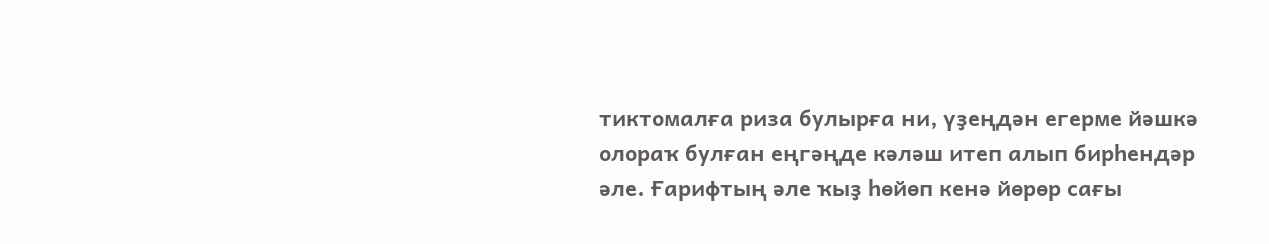тиктомалға риза булырға ни, үҙеңдән егерме йәшкә олораҡ булған еңгәңде кәләш итеп алып бирһендәр әле. Ғарифтың әле ҡыҙ һөйөп кенә йөрөр сағы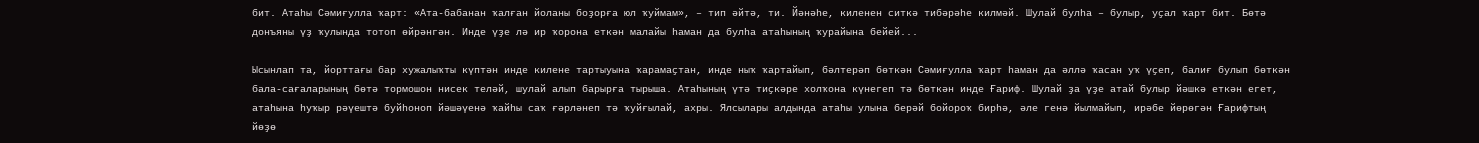бит. Атаһы Сәмиғулла ҡарт: «Ата-бабанан ҡалған йоланы боҙорға юл ҡуймам», – тип әйтә, ти. Йәнәһе, киленен ситкә тибәрәһе килмәй. Шулай булһа – булыр, уҫал ҡарт бит. Бөтә донъяны үҙ ҡулында тотоп өйрәнгән. Инде үҙе лә ир ҡорона еткән малайы һаман да булһа атаһының ҡурайына бейей...

Ысынлап та, йорттағы бар хужалыҡты күптән инде килене тартыуына ҡарамаҫтан, инде ныҡ ҡартайып, бәлтерәп бөткән Сәмиғулла ҡарт һаман да әллә ҡасан уҡ үҫеп, балиғ булып бөткән бала-сағаларының бөтә тормошон нисек теләй, шулай алып барырға тырыша. Атаһының үтә тиҫкәре холҡона күнегеп тә бөткән инде Ғариф. Шулай ҙа үҙе атай булыр йәшкә еткән егет, атаһына һуҡыр рәүештә буйһоноп йәшәүенә ҡайһы саҡ ғәрләнеп тә ҡуйғылай, ахры. Ялсылары алдында атаһы улына берәй бойороҡ бирһә, әле генә йылмайып, ирәбе йөрөгән Ғарифтың йөҙө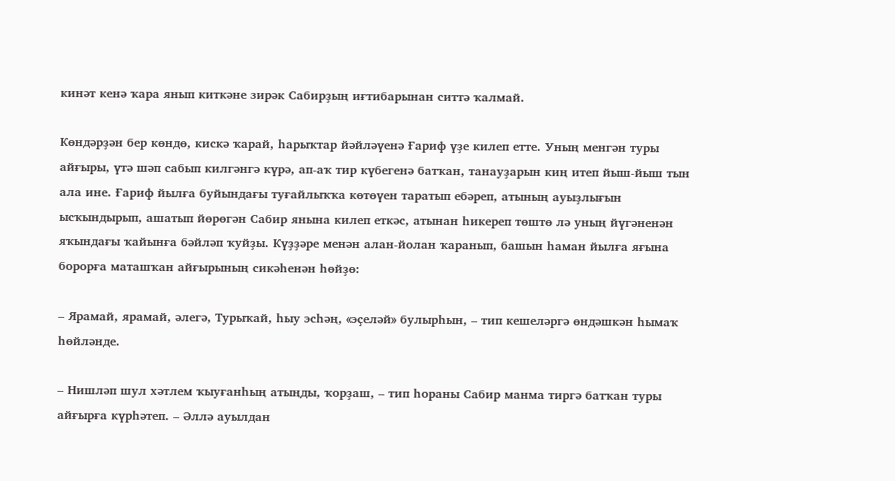кинәт кенә ҡара янып киткәне зирәк Сабирҙың иғтибарынан ситтә ҡалмай.

Көндәрҙән бер көндө, кискә ҡарай, һарыҡтар йәйләүенә Ғариф үҙе килеп етте. Уның менгән туры айғыры, үтә шәп сабып килгәнгә күрә, ап-аҡ тир күбегенә батҡан, танауҙарын киң итеп йыш-йыш тын ала ине. Ғариф йылға буйындағы туғайлыҡҡа көтөүен таратып ебәреп, атының ауыҙлығын ысҡындырып, ашатып йөрөгән Сабир янына килеп еткәс, атынан һикереп төштө лә уның йүгәненән яҡындағы ҡайынға бәйләп ҡуйҙы. Күҙҙәре менән алан-йолан ҡаранып, башын һаман йылға яғына борорға маташҡан айғырының сикәһенән һөйҙө:

– Ярамай, ярамай, әлегә, Турыҡай, һыу эсһәң, «эҫеләй» булырһын, – тип кешеләргә өндәшкән һымаҡ һөйләнде.

– Нишләп шул хәтлем ҡыуғанһың атыңды, ҡорҙаш, – тип һораны Сабир манма тиргә батҡан туры айғырға күрһәтеп. – Әллә ауылдан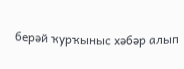берәй ҡурҡыныс хәбәр алып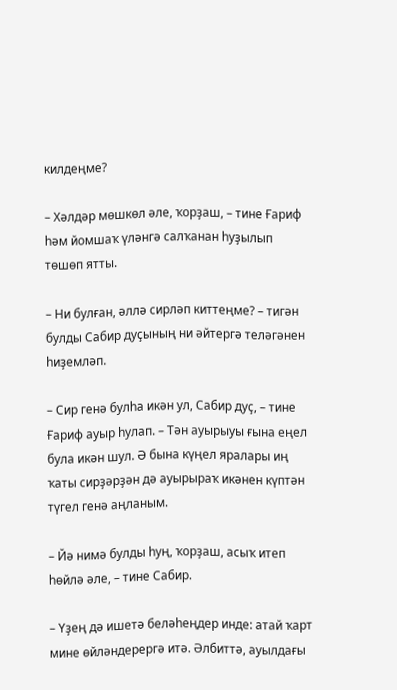килдеңме?

– Хәлдәр мөшкөл әле, ҡорҙаш, – тине Ғариф һәм йомшаҡ үләнгә салҡанан һуҙылып төшөп ятты.

– Ни булған, әллә сирләп киттеңме? – тигән булды Сабир дуҫының ни әйтергә теләгәнен һиҙемләп.

– Сир генә булһа икән ул, Сабир дуҫ, – тине Ғариф ауыр һулап. – Тән ауырыуы ғына еңел була икән шул. Ә бына күңел яралары иң ҡаты сирҙәрҙән дә ауырыраҡ икәнен күптән түгел генә аңланым.

– Йә нимә булды һуң, ҡорҙаш, асыҡ итеп һөйлә әле, – тине Сабир.

– Үҙең дә ишетә беләһеңдер инде: атай ҡарт мине өйләндерергә итә. Әлбиттә, ауылдағы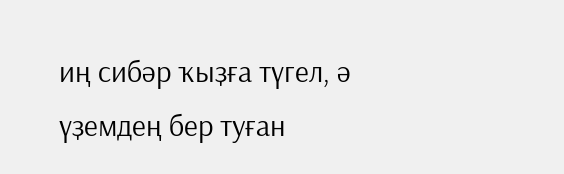иң сибәр ҡыҙға түгел, ә үҙемдең бер туған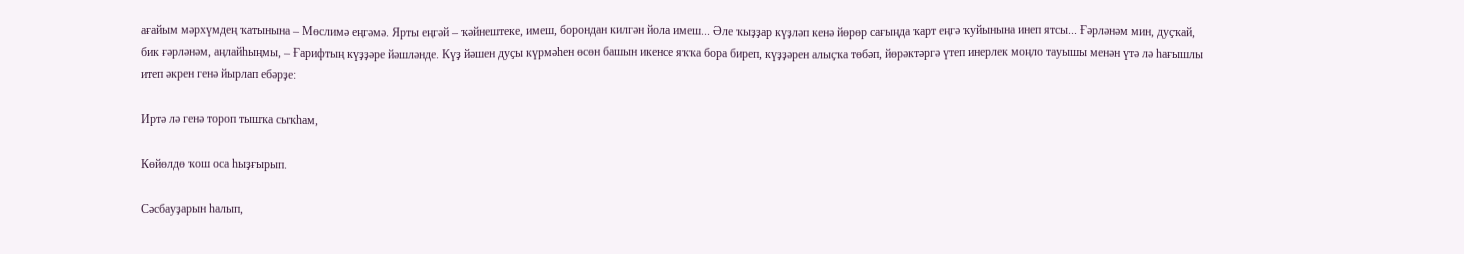ағайым мәрхүмдең ҡатынына – Мөслимә еңгәмә. Ярты еңгәй – ҡәйнештеке, имеш, борондан килгән йола имеш... Әле ҡыҙҙар күҙләп кенә йөрөр сағыңда ҡарт еңгә ҡуйынына инеп ятсы... Ғәрләнәм мин, дуҫҡай, бик ғәрләнәм, аңлайһыңмы, – Ғарифтың күҙҙәре йәшләнде. Күҙ йәшен дуҫы күрмәһен өсөн башын икенсе яҡҡа бора биреп, күҙҙәрен алыҫҡа төбәп, йөрәктәргә үтеп инерлек моңло тауышы менән үтә лә һағышлы итеп әкрен генә йырлап ебәрҙе:

Иртә лә генә тороп тышҡа сыҡһам,

Көйөлдө ҡош оса һыҙғырып.

Сәсбауҙарын һалып,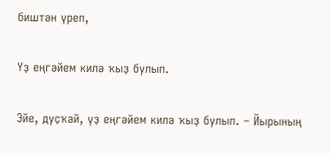биштән үреп,

Үҙ еңгәйем килә ҡыҙ булып.

Эйе, дуҫҡай, үҙ еңгәйем килә ҡыҙ булып. – Йырының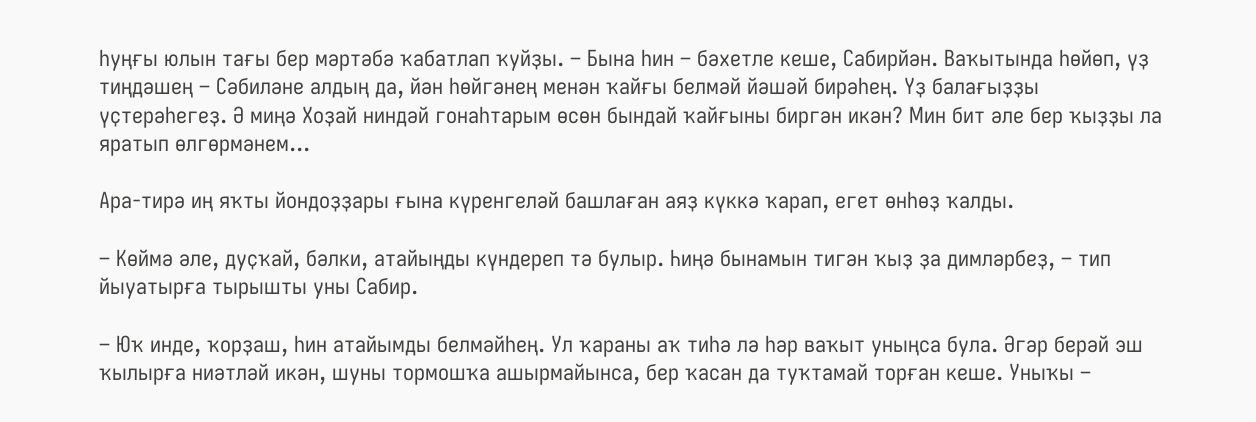һуңғы юлын тағы бер мәртәбә ҡабатлап ҡуйҙы. – Бына һин – бәхетле кеше, Сабирйән. Ваҡытында һөйөп, үҙ тиңдәшең – Сәбиләне алдың да, йән һөйгәнең менән ҡайғы белмәй йәшәй бирәһең. Үҙ балағыҙҙы үҫтерәһегеҙ. Ә миңә Хоҙай ниндәй гонаһтарым өсөн бындай ҡайғыны биргән икән? Мин бит әле бер ҡыҙҙы ла яратып өлгөрмәнем...

Ара-тирә иң яҡты йондоҙҙары ғына күренгеләй башлаған аяҙ күккә ҡарап, егет өнһөҙ ҡалды.

– Көймә әле, дуҫҡай, бәлки, атайыңды күндереп тә булыр. Һиңә бынамын тигән ҡыҙ ҙа димләрбеҙ, – тип йыуатырға тырышты уны Сабир.

– Юҡ инде, ҡорҙаш, һин атайымды белмәйһең. Ул ҡараны аҡ тиһә лә һәр ваҡыт уныңса була. Әгәр берәй эш ҡылырға ниәтләй икән, шуны тормошҡа ашырмайынса, бер ҡасан да туҡтамай торған кеше. Уныҡы –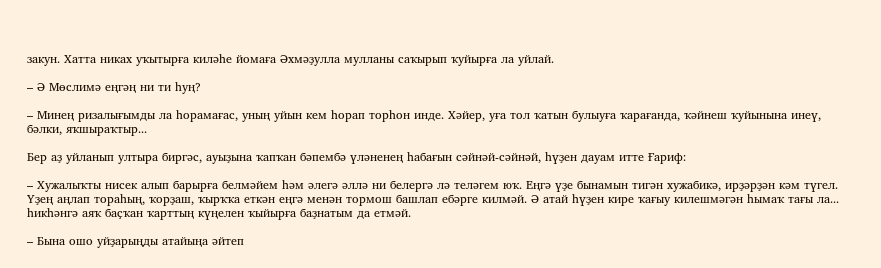закун. Хатта никах уҡытырға киләһе йомаға Әхмәҙулла мулланы саҡырып ҡуйырға ла уйлай.

– Ә Мөслимә еңгәң ни ти һуң?

– Минең ризалығымды ла һорамағас, уның уйын кем һорап торһон инде. Хәйер, уға тол ҡатын булыуға ҡарағанда, ҡәйнеш ҡуйынына инеү, бәлки, яҡшыраҡтыр...

Бер аҙ уйланып ултыра биргәс, ауыҙына ҡапҡан бәпембә үләненең һабағын сәйнәй-сәйнәй, һүҙен дауам итте Ғариф:

– Хужалыҡты нисек алып барырға белмәйем һәм әлегә әллә ни белергә лә теләгем юҡ. Еңгә үҙе бынамын тигән хужабикә, ирҙәрҙән кәм түгел. Үҙең аңлап тораһың, ҡорҙаш, ҡырҡҡа еткән еңгә менән тормош башлап ебәрге килмәй. Ә атай һүҙен кире ҡағыу килешмәгән һымаҡ тағы ла... һикһәнгә аяҡ баҫҡан ҡарттың күңелен ҡыйырға баҙнатым да етмәй.

– Бына ошо уйҙарыңды атайыңа әйтеп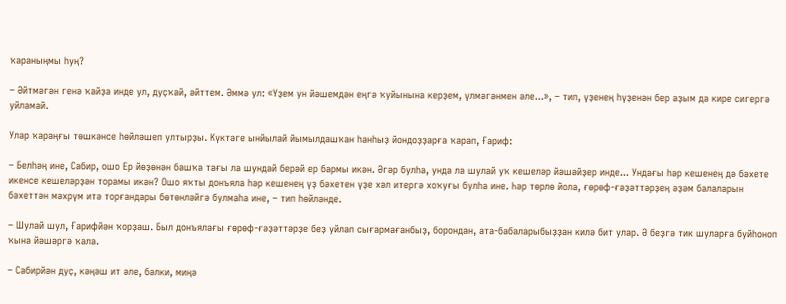ҡараныңмы һуң?

– Әйтмәгән генә ҡайҙа инде ул, дуҫҡай, әйттем. Әммә ул: «Үҙем ун йәшемдән еңгә ҡуйынына керҙем, үлмәгәнмен әле...», – тип, үҙенең һүҙенән бер аҙым да кире сигергә уйламай.

Улар ҡараңғы төшкәнсе һөйләшеп ултырҙы. Күктәге ынйылай йымылдашҡан һанһыҙ йондоҙҙарға ҡарап, Ғариф:

– Белһәң ине, Сабир, ошо Ер йөҙөнән башҡа тағы ла шундай берәй ер бармы икән. Әгәр булһа, унда ла шулай уҡ кешеләр йәшәйҙер инде... Ундағы һәр кешенең дә бәхете икенсе кешеләрҙән торамы икән? Ошо яҡты донъяла һәр кешенең үҙ бәхетен үҙе хәл итергә хоҡуғы булһа ине. Һәр төрлө йола, ғөрөф-ғәҙәттәрҙең әҙәм балаларын бәхеттән мәхрүм итә торғандары бөтөнләйгә булмаһа ине, – тип һөйләнде.

– Шулай шул, Ғарифйән ҡорҙаш. Был донъялағы ғөрөф-ғәҙәттәрҙе беҙ уйлап сығармағанбыҙ, борондан, ата-бабаларыбыҙҙан килә бит улар. Ә беҙгә тик шуларға буйһоноп ҡына йәшәргә ҡала.

– Сабирйән дуҫ, кәңәш ит әле, бәлки, миңә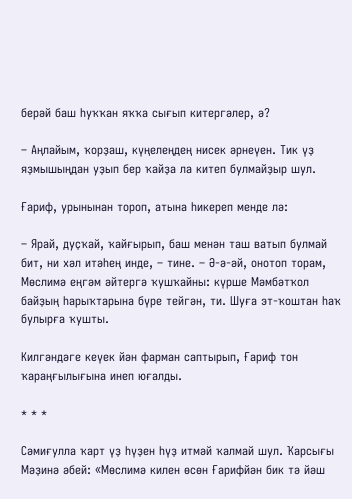берәй баш һуҡҡан яҡҡа сығып китергәлер, ә?

– Аңлайым, ҡорҙаш, күңелеңдең нисек әрнеүен. Тик үҙ яҙмышыңдан уҙып бер ҡайҙа ла китеп булмайҙыр шул.

Ғариф, урынынан тороп, атына һикереп менде лә:

– Ярай, дуҫҡай, ҡайғырып, баш менән таш ватып булмай бит, ни хәл итәһең инде, – тине. – Ә-ә-әй, онотоп торам, Мөслимә еңгәм әйтергә ҡушҡайны: күрше Мәмбәтҡол байҙың һарыҡтарына бүре тейгән, ти. Шуға эт-ҡоштан һаҡ булырға ҡушты.

Килгәндәге кеүек йән фарман саптырып, Ғариф тон ҡараңғылығына инеп юғалды.

* * *

Сәмиғулла ҡарт үҙ һүҙен һүҙ итмәй ҡалмай шул. Ҡарсығы Мәҙинә әбей: «Мөслимә килен өсөн Ғарифйән бик тә йәш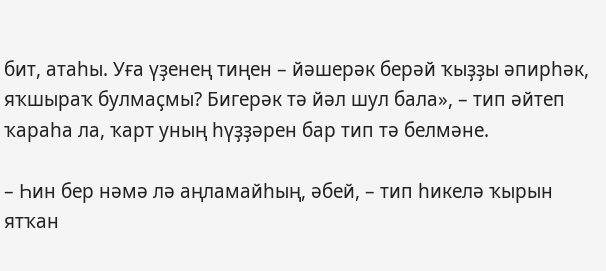бит, атаһы. Уға үҙенең тиңен – йәшерәк берәй ҡыҙҙы әпирһәк, яҡшыраҡ булмаҫмы? Бигерәк тә йәл шул бала», – тип әйтеп ҡараһа ла, ҡарт уның һүҙҙәрен бар тип тә белмәне.

– Һин бер нәмә лә аңламайһың, әбей, – тип һикелә ҡырын ятҡан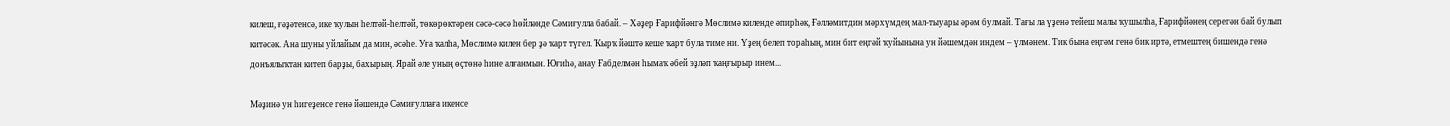килеш, ғәҙәтенсә, ике ҡулын һелтәй-һелтәй, төкөрөктәрен сәсә-сәсә һөйләнде Сәмиғулла бабай. – Хәҙер Ғарифйәнгә Мөслимә киленде әпирһәк, Ғәлләмитдин мәрхүмдең мал-тыуары әрәм булмай. Тағы ла үҙенә тейеш малы ҡушылһа, Ғарифйәнең серегән бай булып китәсәк. Ана шуны уйлайым да мин, әсәһе. Уға ҡалһа, Мөслимә килен бер ҙә ҡарт түгел. Ҡырҡ йәштә кеше ҡарт була тиме ни. Үҙең белеп тораһың, мин бит еңгәй ҡуйынына ун йәшемдән индем – үлмәнем. Тик бына еңгәм генә бик иртә, етмештең бишендә генә донъялыҡтан китеп барҙы, бахырың. Ярай әле уның өҫтөнә һине алғанмын. Юғиһә, анау Ғабделмән һымаҡ әбей эҙләп ҡаңғырыр инем...

Мәҙинә ун һигеҙенсе генә йәшендә Сәмиғуллаға икенсе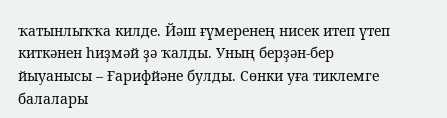ҡатынлыҡҡа килде. Йәш ғүмеренең нисек итеп үтеп киткәнен һиҙмәй ҙә ҡалды. Уның берҙән-бер йыуанысы – Ғарифйәне булды. Сөнки уға тиклемге балалары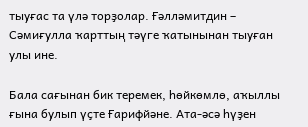тыуғас та үлә торҙолар. Ғәлләмитдин – Сәмиғулла ҡарттың тәүге ҡатынынан тыуған улы ине.

Бала сағынан бик теремек, һөйкөмлө, аҡыллы ғына булып үҫте Ғарифйәне. Ата-әсә һүҙен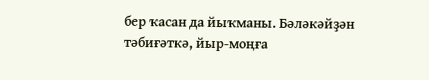бер ҡасан да йыҡманы. Бәләкәйҙән тәбиғәткә, йыр-моңға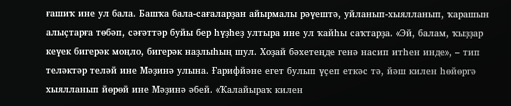ғашиҡ ине ул бала. Башҡа бала-сағаларҙан айырмалы рәүештә, уйланып-хыялланып, ҡарашын алыҫтарға төбәп, сәғәттәр буйы бер һүҙһеҙ ултыра ине ул ҡайһы саҡтарҙа. «Эй, балам, ҡыҙҙар кеүек бигерәк моңло, бигерәк наҙлыһың шул. Хоҙай бәхетеңде генә насип итһен инде», – тип теләктәр теләй ине Мәҙинә улына. Ғарифйәне егет булып үҫеп еткәс тә, йәш килен һөйөргә хыялланып йөрөй ине Мәҙинә әбей. «Ҡалайыраҡ килен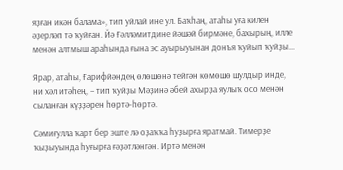яҙған икән балама», тип уйлай ине ул. Баҡһаң, атаһы уға килен әҙерләп тә ҡуйған. Йә Ғәлләмитдине йәшәй бирмәне, бахырың, илле менән алтмыш араһында ғына эс ауырыуынан донъя ҡуйып ҡуйҙы...

Ярар, атаһы, Ғарифйәндең өлөшөнә тейгән көмөшө шулдыр инде, ни хәл итәһең, – тип ҡуйҙы Мәҙинә әбей ахырҙа яулыҡ осо менән сыланған күҙҙәрен һөртә-һөртә.

Сәмиғулла ҡарт бер эште лә оҙаҡҡа һуҙырға яратмай. Тимерҙе ҡыҙыуында һуғырға ғәҙәтләнгән. Иртә менән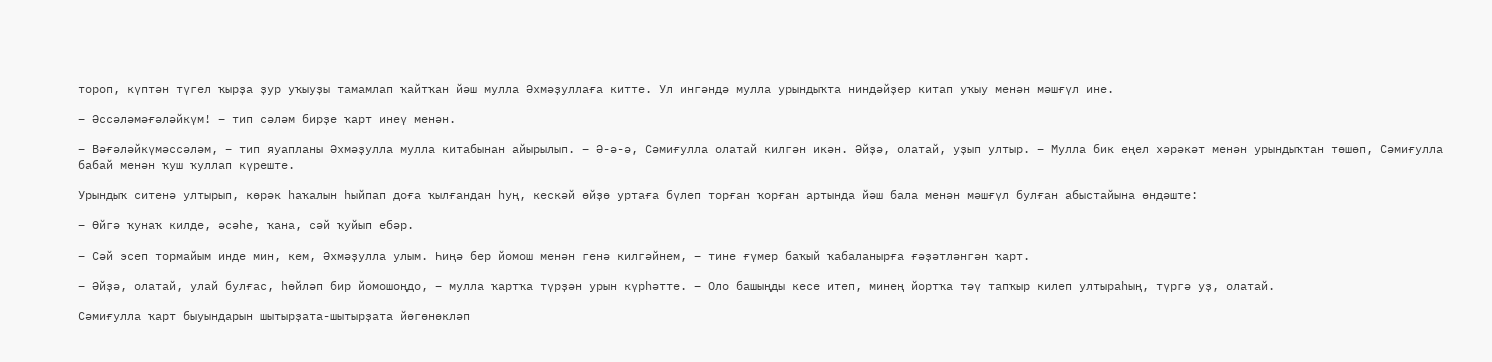тороп, күптән түгел ҡырҙа ҙур уҡыуҙы тамамлап ҡайтҡан йәш мулла Әхмәҙуллаға китте. Ул ингәндә мулла урындыҡта ниндәйҙер китап уҡыу менән мәшғүл ине.

– Әссәләмәғәләйкүм! – тип сәләм бирҙе ҡарт инеү менән.

– Вәғәләйкүмәссәләм, – тип яуапланы Әхмәҙулла мулла китабынан айырылып. – Ә-ә-ә, Сәмиғулла олатай килгән икән. Әйҙә, олатай, уҙып ултыр. – Мулла бик еңел хәрәкәт менән урындыҡтан төшөп, Сәмиғулла бабай менән ҡуш ҡуллап күреште.

Урындыҡ ситенә ултырып, көрәк һаҡалын һыйпап доға ҡылғандан һуң, кескәй өйҙө уртаға бүлеп торған ҡорған артында йәш бала менән мәшғүл булған абыстайына өндәште:

– Өйгә ҡунаҡ килде, әсәһе, ҡана, сәй ҡуйып ебәр.

– Сәй эсеп тормайым инде мин, кем, Әхмәҙулла улым. Һиңә бер йомош менән генә килгәйнем, – тине ғүмер баҡый ҡабаланырға ғәҙәтләнгән ҡарт.

– Әйҙә, олатай, улай булғас, һөйләп бир йомошоңдо, – мулла ҡартҡа түрҙән урын күрһәтте. – Оло башыңды кесе итеп, минең йортҡа тәү тапҡыр килеп ултыраһың, түргә уҙ, олатай.

Сәмиғулла ҡарт быуындарын шытырҙата-шытырҙата йөгөнөкләп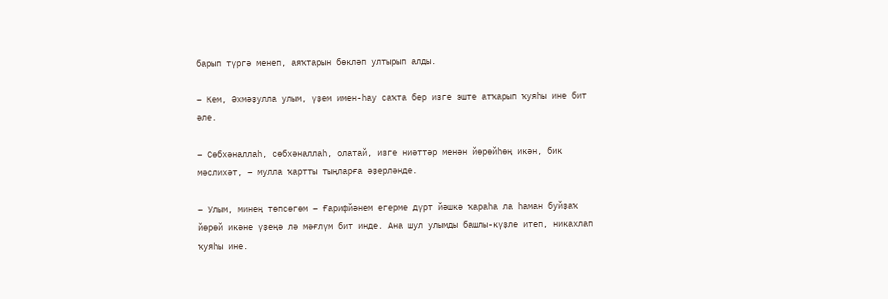барып түргә менеп, аяҡтарын бөкләп ултырып алды.

– Кем, Әхмәҙулла улым, үҙем имен-һау саҡта бер изге эште атҡарып ҡуяһы ине бит әле.

– Сөбхәналлаһ, сөбхәналлаһ, олатай, изге ниәттәр менән йөрөйһөң икән, бик мәслихәт, – мулла ҡартты тыңларға әҙерләнде.

– Улым, минең төпсөгөм – Ғарифйәнем егерме дүрт йәшкә ҡараһа ла һаман буйҙаҡ йөрөй икәне үҙеңә лә мәғлүм бит инде. Ана шул улымды башлы-күҙле итеп, никахлап ҡуяһы ине.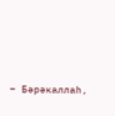– Бәрәкаллаһ,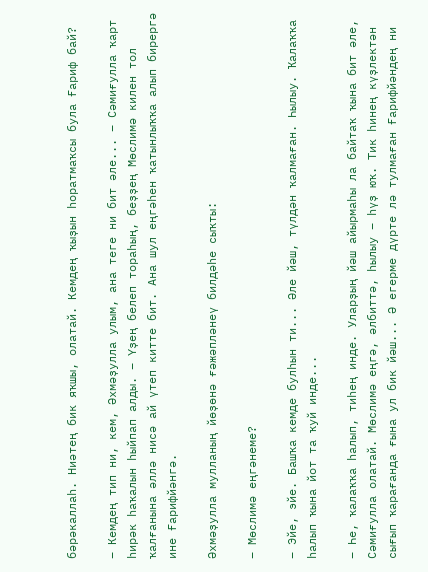бәрәкаллаһ. Ниәтең бик яҡшы, олатай. Кемдең ҡыҙын һоратмаҡсы була Ғариф бай?

– Кемдең тип ни, кем, Әхмәҙулла улым, ана теге ни бит әле... – Сәмиғулла ҡарт һирәк һаҡалын һыйпап алды. – Үҙең белеп тораһың, беҙҙең Мөслимә килен тол ҡалғанына әллә нисә ай үтеп китте бит. Ана шул еңгәһен ҡатынлыҡҡа алып бирергә ине Ғарифйәнгә.

Әхмәҙулла мулланың йөҙөнә ғәжәпләнеү билдәһе сыҡты:

– Мөслимә еңгәнеме?

– Эйе, эйе. Башҡа кемде булһын ти... Әле йәш, түлдән ҡалмаған. Һылыу. Ҡалаҡҡа һалып ҡына йот та ҡуй инде...

– Һе, ҡалаҡҡа һалып, тиһең инде. Уларҙың йәш айырмаһы ла байтаҡ ҡына бит әле, Сәмиғулла олатай. Мөслимә еңгә, әлбиттә, һылыу – һүҙ юҡ. Тик һинең күҙлектән сығып ҡарағанда ғына ул бик йәш... Ә егерме дүрте лә тулмаған Ғарифйәндең ни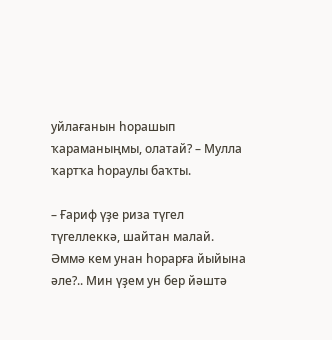уйлағанын һорашып ҡараманыңмы, олатай? – Мулла ҡартҡа һораулы баҡты.

– Ғариф үҙе риза түгел түгеллеккә, шайтан малай. Әммә кем унан һорарға йыйына әле?.. Мин үҙем ун бер йәштә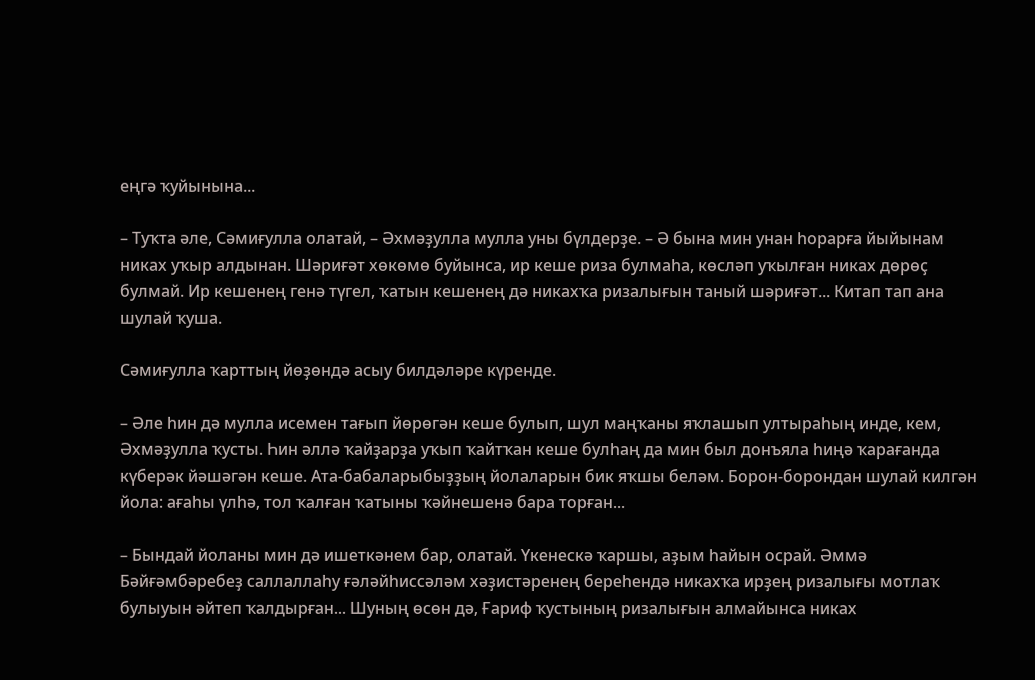еңгә ҡуйынына...

– Туҡта әле, Сәмиғулла олатай, – Әхмәҙулла мулла уны бүлдерҙе. – Ә бына мин унан һорарға йыйынам никах уҡыр алдынан. Шәриғәт хөкөмө буйынса, ир кеше риза булмаһа, көсләп уҡылған никах дөрөҫ булмай. Ир кешенең генә түгел, ҡатын кешенең дә никахҡа ризалығын таный шәриғәт... Китап тап ана шулай ҡуша.

Сәмиғулла ҡарттың йөҙөндә асыу билдәләре күренде.

– Әле һин дә мулла исемен тағып йөрөгән кеше булып, шул маңҡаны яҡлашып ултыраһың инде, кем, Әхмәҙулла ҡусты. Һин әллә ҡайҙарҙа уҡып ҡайтҡан кеше булһаң да мин был донъяла һиңә ҡарағанда күберәк йәшәгән кеше. Ата-бабаларыбыҙҙың йолаларын бик яҡшы беләм. Борон-борондан шулай килгән йола: ағаһы үлһә, тол ҡалған ҡатыны ҡәйнешенә бара торған...

– Бындай йоланы мин дә ишеткәнем бар, олатай. Үкенескә ҡаршы, аҙым һайын осрай. Әммә Бәйғәмбәребеҙ саллаллаһу ғәләйһиссәләм хәҙистәренең береһендә никахҡа ирҙең ризалығы мотлаҡ булыуын әйтеп ҡалдырған... Шуның өсөн дә, Ғариф ҡустының ризалығын алмайынса никах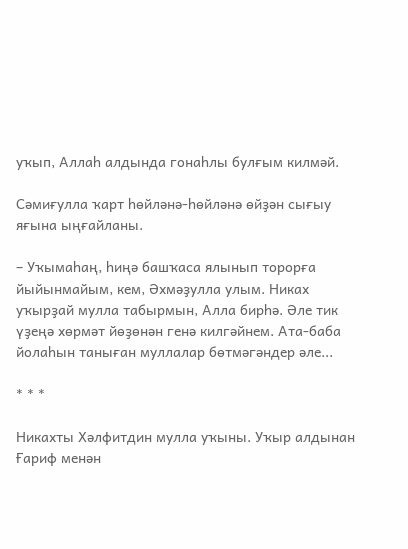уҡып, Аллаһ алдында гонаһлы булғым килмәй.

Сәмиғулла ҡарт һөйләнә-һөйләнә өйҙән сығыу яғына ыңғайланы.

– Уҡымаһаң, һиңә башҡаса ялынып торорға йыйынмайым, кем, Әхмәҙулла улым. Никах уҡырҙай мулла табырмын, Алла бирһә. Әле тик үҙеңә хөрмәт йөҙөнән генә килгәйнем. Ата-баба йолаһын таныған муллалар бөтмәгәндер әле...

* * *

Никахты Хәлфитдин мулла уҡыны. Уҡыр алдынан Ғариф менән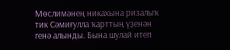Мөслимәнең никахына ризалыҡ тик Сәмиғулла ҡарттың үҙенән генә алынды. Бына шулай итеп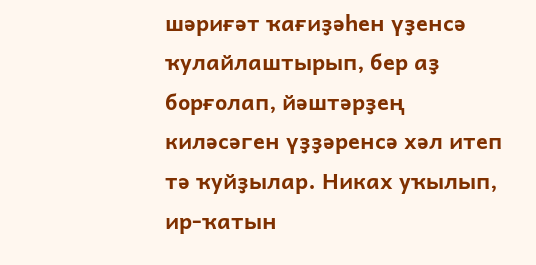шәриғәт ҡағиҙәһен үҙенсә ҡулайлаштырып, бер аҙ борғолап, йәштәрҙең киләсәген үҙҙәренсә хәл итеп тә ҡуйҙылар. Никах уҡылып, ир-ҡатын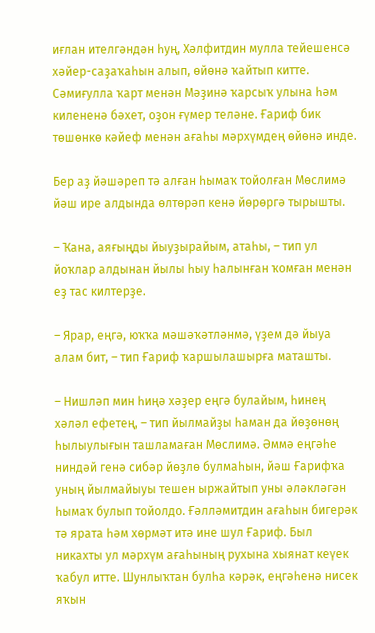иғлан ителгәндән һуң, Хәлфитдин мулла тейешенсә хәйер-саҙаҡаһын алып, өйөнә ҡайтып китте. Сәмиғулла ҡарт менән Мәҙинә ҡарсыҡ улына һәм килененә бәхет, оҙон ғүмер теләне. Ғариф бик төшөнкө кәйеф менән ағаһы мәрхүмдең өйөнә инде.

Бер аҙ йәшәреп тә алған һымаҡ тойолған Мөслимә йәш ире алдында өлтөрәп кенә йөрөргә тырышты.

– Ҡана, аяғыңды йыуҙырайым, атаһы, – тип ул йоҡлар алдынан йылы һыу һалынған ҡомған менән еҙ тас килтерҙе.

– Ярар, еңгә, юҡҡа мәшәҡәтләнмә, үҙем дә йыуа алам бит, – тип Ғариф ҡаршылашырға маташты.

– Нишләп мин һиңә хәҙер еңгә булайым, һинең хәләл ефетең, – тип йылмайҙы һаман да йөҙөнөң һылыулығын ташламаған Мөслимә. Әммә еңгәһе ниндәй генә сибәр йөҙлө булмаһын, йәш Ғарифҡа уның йылмайыуы тешен ыржайтып уны әләкләгән һымаҡ булып тойолдо. Ғәлләмитдин ағаһын бигерәк тә ярата һәм хөрмәт итә ине шул Ғариф. Был никахты ул мәрхүм ағаһының рухына хыянат кеүек ҡабул итте. Шунлыҡтан булһа кәрәк, еңгәһенә нисек яҡын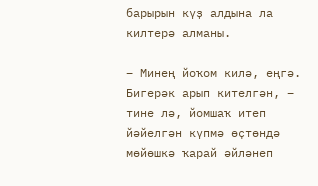барырын күҙ алдына ла килтерә алманы.

– Минең йоҡом килә, еңгә. Бигерәк арып кителгән, – тине лә, йомшаҡ итеп йәйелгән күпмә өҫтөндә мөйөшкә ҡарай әйләнеп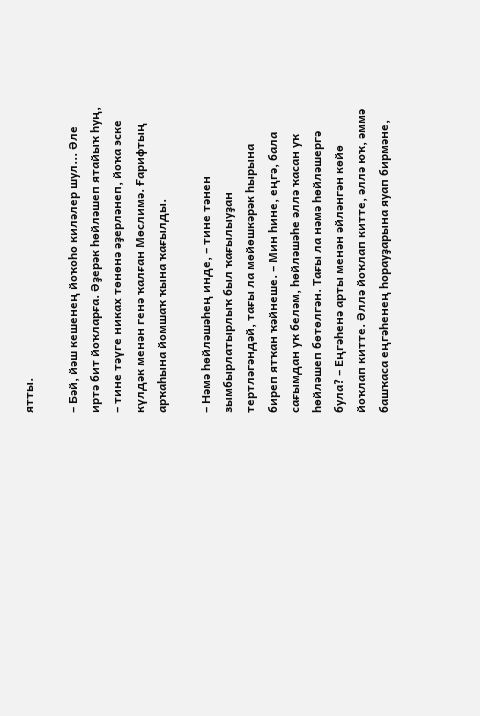ятты.

– Бәй, йәш кешенең йоҡоһо киләлер шул... Әле иртә бит йоҡларға. Әҙерәк һөйләшеп ятайыҡ һуң, – тине тәүге никах төнөнә әҙерләнеп, йоҡа эске күлдәк менән генә ҡалған Мөслимә. Ғарифтың арҡаһына йомшаҡ ҡына ҡағылды.

– Нәмә һөйләшәһең инде, – тине тәнен зымбырлатырлыҡ был ҡағылыуҙан тертләгәндәй, тағы ла мөйөшкәрәк һырына биреп ятҡан ҡәйнеше. – Мин һине, еңгә, бала сағымдан уҡ беләм, һөйләшәһе әллә ҡасан уҡ һөйләшеп бөтөлгән. Тағы ла нәмә һөйләшергә була? – Еңгәһенә арты менән әйләнгән көйө йоҡлап китте. Әллә йоҡлап китте, әллә юҡ, әммә башҡаса еңгәһенең һорауҙарына яуап бирмәне,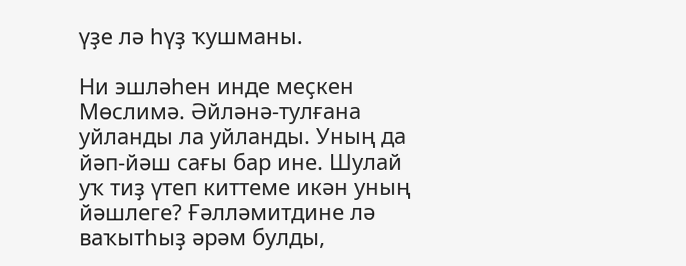үҙе лә һүҙ ҡушманы.

Ни эшләһен инде меҫкен Мөслимә. Әйләнә-тулғана уйланды ла уйланды. Уның да йәп-йәш сағы бар ине. Шулай уҡ тиҙ үтеп киттеме икән уның йәшлеге? Ғәлләмитдине лә ваҡытһыҙ әрәм булды,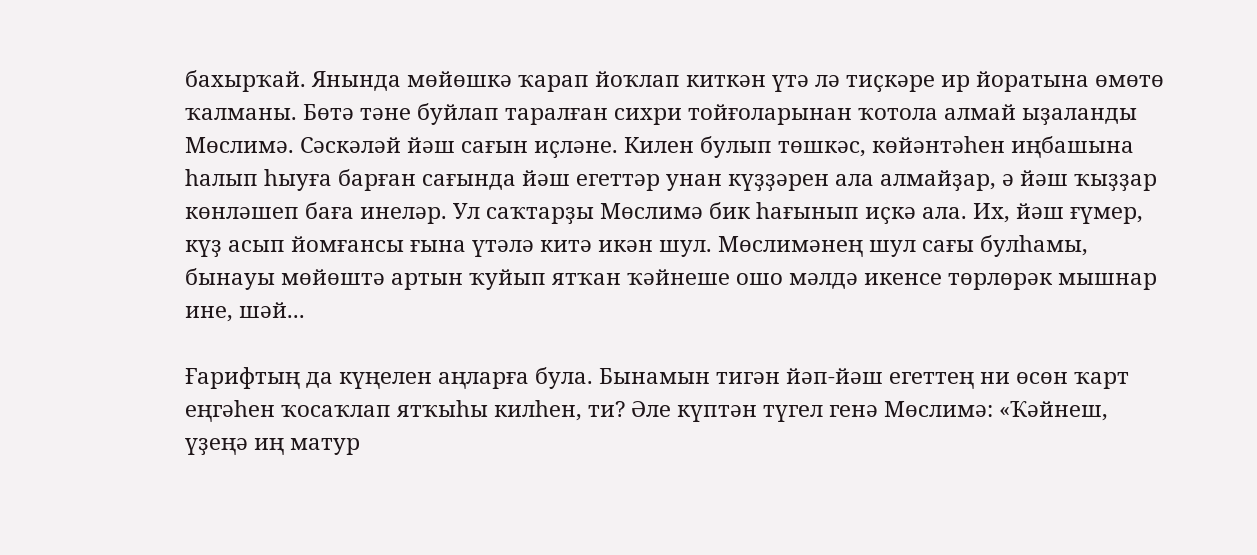бахырҡай. Янында мөйөшкә ҡарап йоҡлап киткән үтә лә тиҫкәре ир йоратына өмөтө ҡалманы. Бөтә тәне буйлап таралған сихри тойғоларынан ҡотола алмай ыҙаланды Мөслимә. Сәскәләй йәш сағын иҫләне. Килен булып төшкәс, көйәнтәһен иңбашына һалып һыуға барған сағында йәш егеттәр унан күҙҙәрен ала алмайҙар, ә йәш ҡыҙҙар көнләшеп баға инеләр. Ул саҡтарҙы Мөслимә бик һағынып иҫкә ала. Их, йәш ғүмер, күҙ асып йомғансы ғына үтәлә китә икән шул. Мөслимәнең шул сағы булһамы, бынауы мөйөштә артын ҡуйып ятҡан ҡәйнеше ошо мәлдә икенсе төрлөрәк мышнар ине, шәй...

Ғарифтың да күңелен аңларға була. Бынамын тигән йәп-йәш егеттең ни өсөн ҡарт еңгәһен ҡосаҡлап ятҡыһы килһен, ти? Әле күптән түгел генә Мөслимә: «Ҡәйнеш, үҙеңә иң матур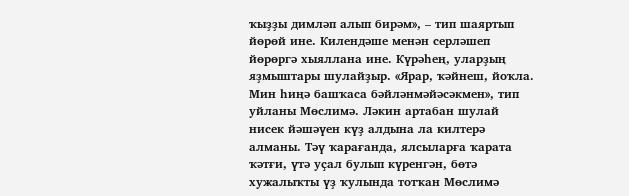ҡыҙҙы димләп алып бирәм», – тип шаяртып йөрөй ине. Килендәше менән серләшеп йөрөргә хыяллана ине. Күрәһең, уларҙың яҙмыштары шулайҙыр. «Ярар, ҡәйнеш, йоҡла. Мин һиңә башҡаса бәйләнмәйәсәкмен», тип уйланы Мөслимә. Ләкин артабан шулай нисек йәшәүен күҙ алдына ла килтерә алманы. Тәү ҡарағанда, ялсыларға ҡарата ҡәтғи, үтә уҫал булып күренгән, бөтә хужалыҡты үҙ ҡулында тотҡан Мөслимә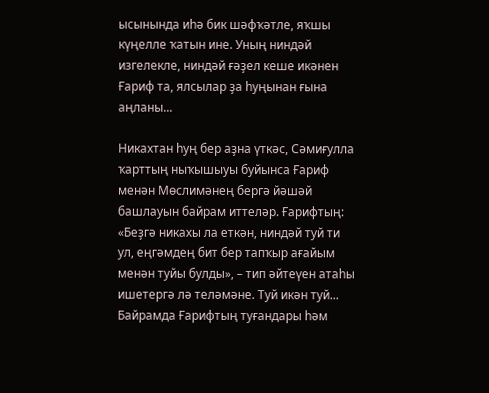ысынында иһә бик шәфҡәтле, яҡшы күңелле ҡатын ине. Уның ниндәй изгелекле, ниндәй ғәҙел кеше икәнен Ғариф та, ялсылар ҙа һуңынан ғына аңланы...

Никахтан һуң бер аҙна үткәс, Сәмиғулла ҡарттың ныҡышыуы буйынса Ғариф менән Мөслимәнең бергә йәшәй башлауын байрам иттеләр. Ғарифтың: «Беҙгә никахы ла еткән, ниндәй туй ти ул, еңгәмдең бит бер тапҡыр ағайым менән туйы булды», – тип әйтеүен атаһы ишетергә лә теләмәне. Туй икән туй... Байрамда Ғарифтың туғандары һәм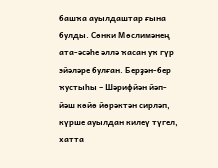башҡа ауылдаштар ғына булды. Сөнки Мөслимәнең ата-әсәһе әллә ҡасан уҡ гүр эйәләре булған. Берҙән-бер ҡустыһы – Шәрифйән йәп-йәш көйө йөрәктән сирләп, күрше ауылдан килеү түгел, хатта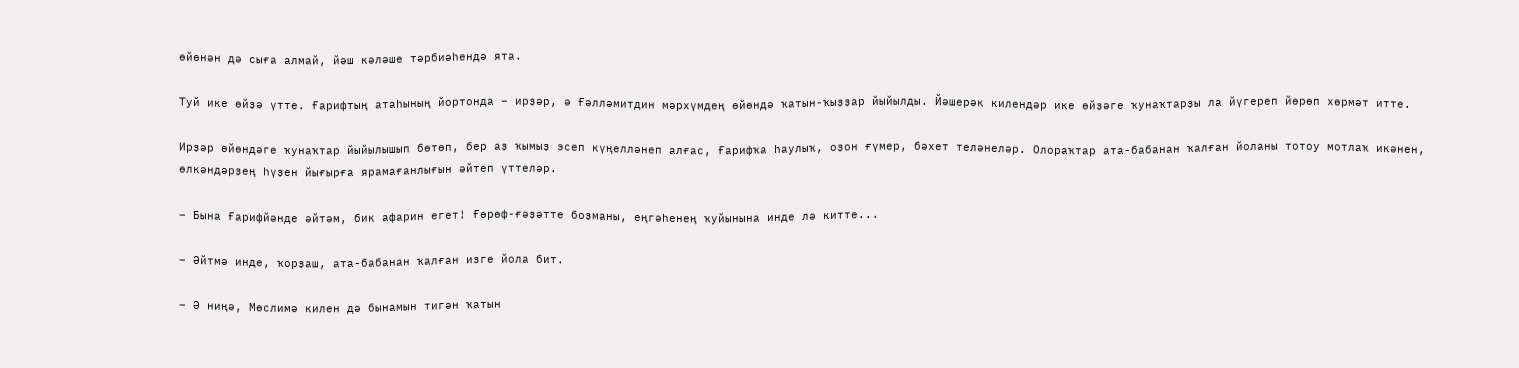өйөнән дә сыға алмай, йәш кәләше тәрбиәһендә ята.

Туй ике өйҙә үтте. Ғарифтың атаһының йортонда – ирҙәр, ә Ғәлләмитдин мәрхүмдең өйөндә ҡатын-ҡыҙҙар йыйылды. Йәшерәк килендәр ике өйҙәге ҡунаҡтарҙы ла йүгереп йөрөп хөрмәт итте.

Ирҙәр өйөндәге ҡунаҡтар йыйылышып бөтөп, бер аҙ ҡымыҙ эсеп күңелләнеп алғас, Ғарифҡа һаулыҡ, оҙон ғүмер, бәхет теләнеләр. Олораҡтар ата-бабанан ҡалған йоланы тотоу мотлаҡ икәнен, өлкәндәрҙең һүҙен йығырға ярамағанлығын әйтеп үттеләр.

– Бына Ғарифйәнде әйтәм, бик афарин егет! Ғөрөф-ғәҙәтте боҙманы, еңгәһенең ҡуйынына инде лә китте...

– Әйтмә инде, ҡорҙаш, ата-бабанан ҡалған изге йола бит.

– Ә ниңә, Мөслимә килен дә бынамын тигән ҡатын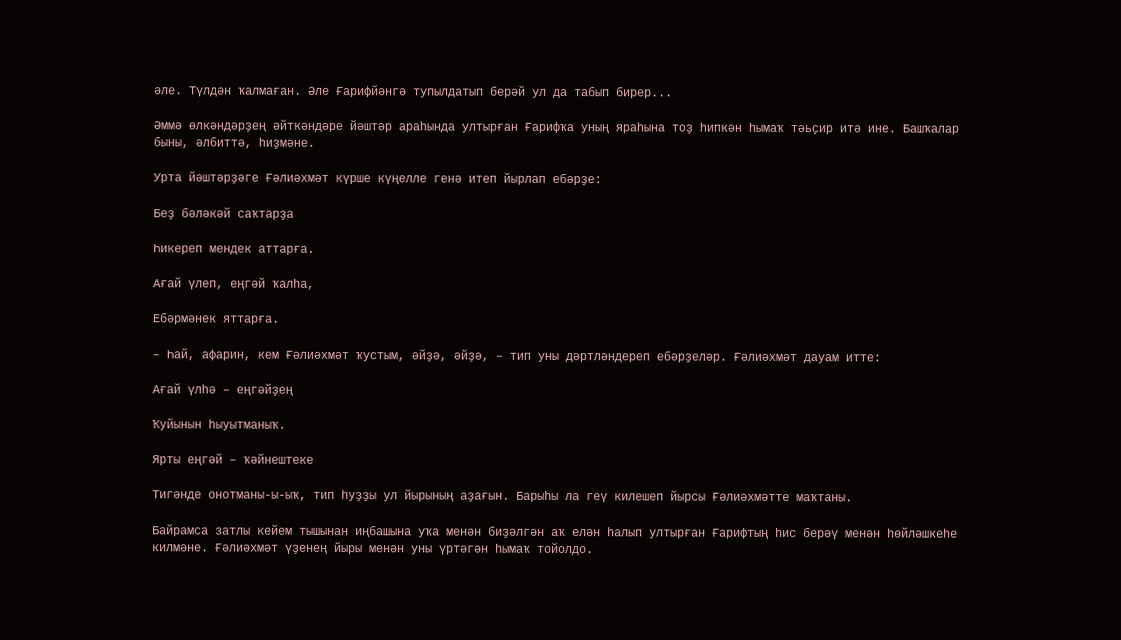әле. Түлдән ҡалмаған. Әле Ғарифйәнгә тупылдатып берәй ул да табып бирер...

Әммә өлкәндәрҙең әйткәндәре йәштәр араһында ултырған Ғарифҡа уның яраһына тоҙ һипкән һымаҡ тәьҫир итә ине. Башҡалар быны, әлбиттә, һиҙмәне.

Урта йәштәрҙәге Ғәлиәхмәт күрше күңелле генә итеп йырлап ебәрҙе:

Беҙ бәләкәй саҡтарҙа

Һикереп мендек аттарға.

Ағай үлеп, еңгәй ҡалһа,

Ебәрмәнек яттарға.

– Һай, афарин, кем Ғәлиәхмәт ҡустым, әйҙә, әйҙә, – тип уны дәртләндереп ебәрҙеләр. Ғәлиәхмәт дауам итте:

Ағай үлһә – еңгәйҙең

Ҡуйынын һыуытманыҡ.

Ярты еңгәй – ҡәйнештеке

Тигәнде онотманы-ы-ыҡ, тип һуҙҙы ул йырының аҙағын. Барыһы ла геү килешеп йырсы Ғәлиәхмәтте маҡтаны.

Байрамса затлы кейем тышынан иңбашына уҡа менән биҙәлгән аҡ елән һалып ултырған Ғарифтың һис берәү менән һөйләшкеһе килмәне. Ғәлиәхмәт үҙенең йыры менән уны үртәгән һымаҡ тойолдо.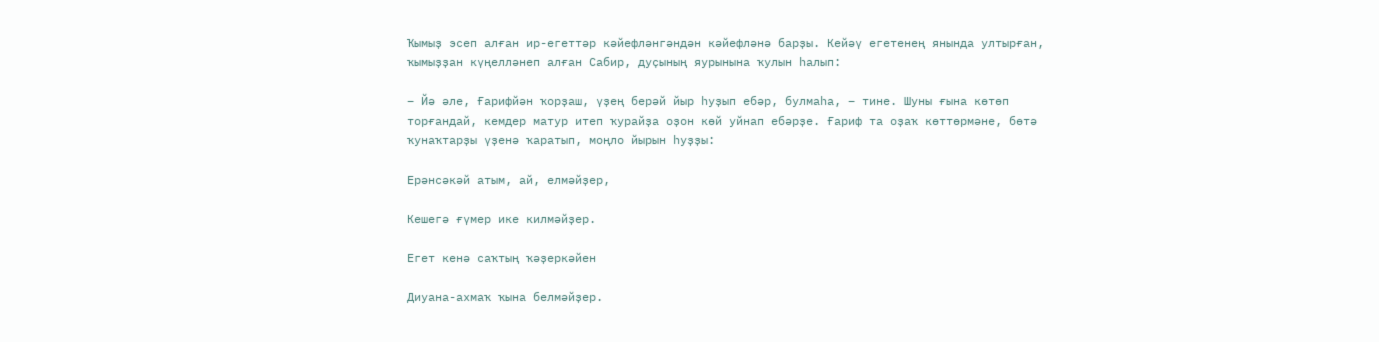Ҡымыҙ эсеп алған ир-егеттәр кәйефләнгәндән кәйефләнә барҙы. Кейәү егетенең янында ултырған, ҡымыҙҙан күңелләнеп алған Сабир, дуҫының яурынына ҡулын һалып:

– Йә әле, Ғарифйән ҡорҙаш, үҙең берәй йыр һуҙып ебәр, булмаһа, – тине. Шуны ғына көтөп торғандай, кемдер матур итеп ҡурайҙа оҙон көй уйнап ебәрҙе. Ғариф та оҙаҡ көттөрмәне, бөтә ҡунаҡтарҙы үҙенә ҡаратып, моңло йырын һуҙҙы:

Ерәнсәкәй атым, ай, елмәйҙер,

Кешегә ғүмер ике килмәйҙер.

Егет кенә саҡтың ҡәҙеркәйен

Диуана-ахмаҡ ҡына белмәйҙер.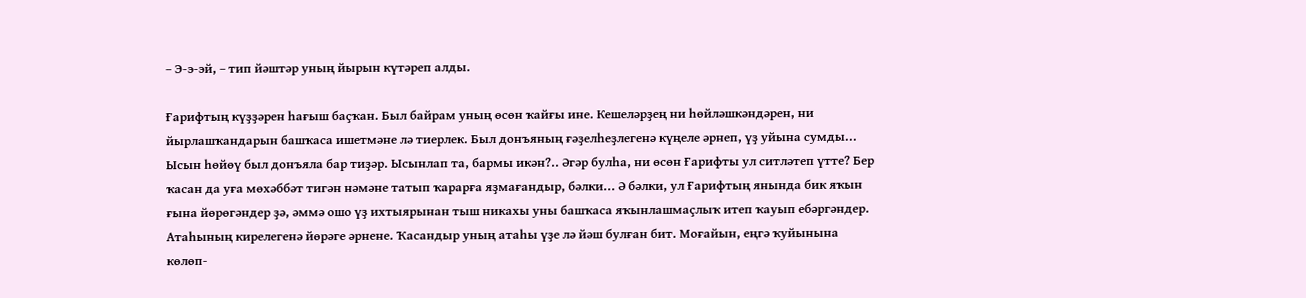– Э-э-эй, – тип йәштәр уның йырын күтәреп алды.

Ғарифтың күҙҙәрен һағыш баҫҡан. Был байрам уның өсөн ҡайғы ине. Кешеләрҙең ни һөйләшкәндәрен, ни йырлашҡандарын башҡаса ишетмәне лә тиерлек. Был донъяның ғәҙелһеҙлегенә күңеле әрнеп, үҙ уйына сумды... Ысын һөйөү был донъяла бар тиҙәр. Ысынлап та, бармы икән?.. Әгәр булһа, ни өсөн Ғарифты ул ситләтеп үтте? Бер ҡасан да уға мөхәббәт тигән нәмәне татып ҡарарға яҙмағандыр, бәлки... Ә бәлки, ул Ғарифтың янында бик яҡын ғына йөрөгәндер ҙә, әммә ошо үҙ ихтыярынан тыш никахы уны башҡаса яҡынлашмаҫлыҡ итеп ҡауып ебәргәндер. Атаһының кирелегенә йөрәге әрнене. Ҡасандыр уның атаһы үҙе лә йәш булған бит. Моғайын, еңгә ҡуйынына көлөп-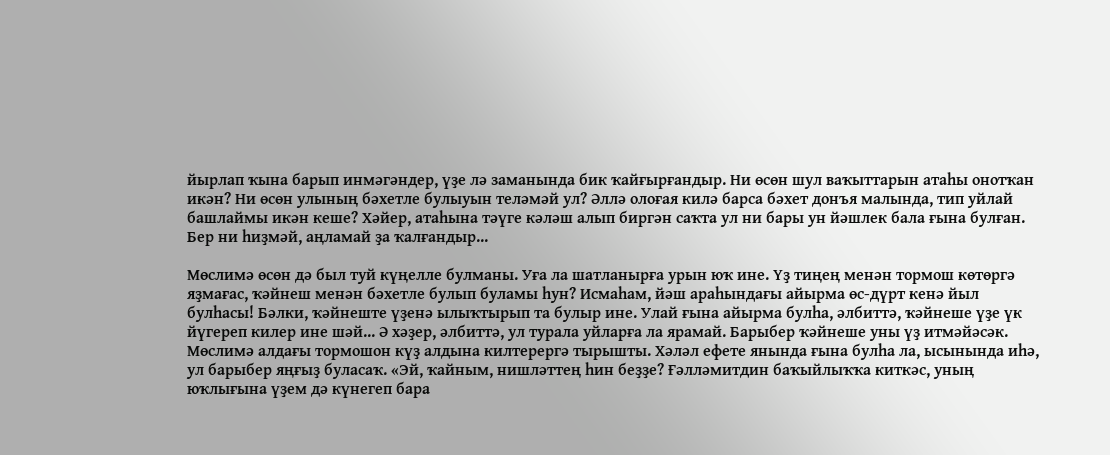йырлап ҡына барып инмәгәндер, үҙе лә заманында бик ҡайғырғандыр. Ни өсөн шул ваҡыттарын атаһы онотҡан икән? Ни өсөн улының бәхетле булыуын теләмәй ул? Әллә олоғая килә барса бәхет донъя малында, тип уйлай башлаймы икән кеше? Хәйер, атаһына тәүге кәләш алып биргән саҡта ул ни бары ун йәшлек бала ғына булған. Бер ни һиҙмәй, аңламай ҙа ҡалғандыр...

Мөслимә өсөн дә был туй күңелле булманы. Уға ла шатланырға урын юҡ ине. Үҙ тиңең менән тормош көтөргә яҙмағас, ҡәйнеш менән бәхетле булып буламы һун? Исмаһам, йәш араһындағы айырма өс-дүрт кенә йыл булһасы! Бәлки, ҡәйнеште үҙенә ылыҡтырып та булыр ине. Улай ғына айырма булһа, әлбиттә, ҡәйнеше үҙе үк йүгереп килер ине шәй... Ә хәҙер, әлбиттә, ул турала уйларға ла ярамай. Барыбер ҡәйнеше уны үҙ итмәйәсәк. Мөслимә алдағы тормошон күҙ алдына килтерергә тырышты. Хәләл ефете янында ғына булһа ла, ысынында иһә, ул барыбер яңғыҙ буласаҡ. «Эй, ҡайным, нишләттең һин беҙҙе? Ғәлләмитдин баҡыйлыҡҡа киткәс, уның юҡлығына үҙем дә күнегеп бара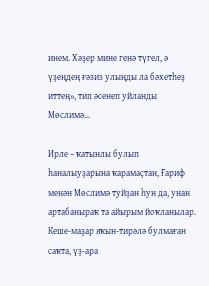инем. Хәҙер мине генә түгел, ә үҙеңдең ғәзиз улыңды ла бәхетһеҙ иттең», тип әсенеп уйланды Мөслимә...

Ирле – ҡатынлы булып һаналыуҙарына ҡарамаҫтан, Ғариф менән Мөслимә туйҙан һун да, унан артабаныраҡ та айырым йоҡланылар. Кеше-маҙар яҡын-тирәлә булмаған саҡта, үҙ-ара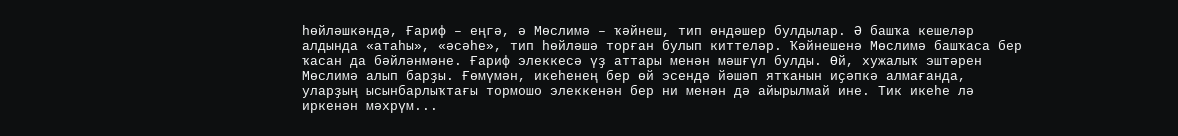һөйләшкәндә, Ғариф – еңгә, ә Мөслимә – ҡәйнеш, тип өндәшер булдылар. Ә башҡа кешеләр алдында «атаһы», «әсәһе», тип һөйләшә торған булып киттеләр. Ҡәйнешенә Мөслимә башҡаса бер ҡасан да бәйләнмәне. Ғариф элеккесә үҙ аттары менән мәшғүл булды. Өй, хужалыҡ эштәрен Мөслимә алып барҙы. Ғөмүмән, икеһенең бер өй эсендә йәшәп ятҡанын иҫәпкә алмағанда, уларҙың ысынбарлыҡтағы тормошо элеккенән бер ни менән дә айырылмай ине. Тик икеһе лә иркенән мәхрүм...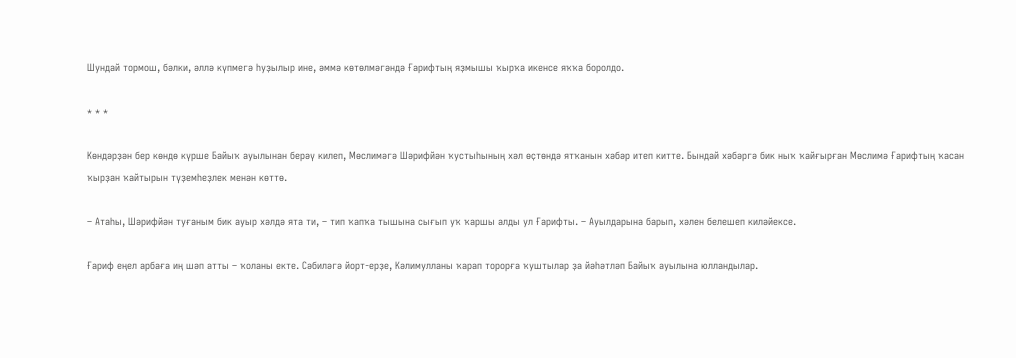Шундай тормош, бәлки, әллә күпмегә һуҙылыр ине, әммә көтөлмәгәндә Ғарифтың яҙмышы ҡырҡа икенсе яҡҡа боролдо.

* * *

Көндәрҙән бер көндө күрше Байыҡ ауылынан берәү килеп, Мөслимәгә Шәрифйән ҡустыһының хәл өҫтөндә ятҡанын хәбәр итеп китте. Бындай хәбәргә бик ныҡ ҡайғырған Мөслимә Ғарифтың ҡасан ҡырҙан ҡайтырын түҙемһеҙлек менән көттө.

– Атаһы, Шәрифйән туғаным бик ауыр хәлдә ята ти, – тип ҡапҡа тышына сығып уҡ ҡаршы алды ул Ғарифты. – Ауылдарына барып, хәлен белешеп киләйексе.

Ғариф еңел арбаға иң шәп атты – ҡоланы екте. Сәбиләгә йорт-ерҙе, Кәлимулланы ҡарап торорға ҡуштылар ҙа йәһәтләп Байыҡ ауылына юлландылар.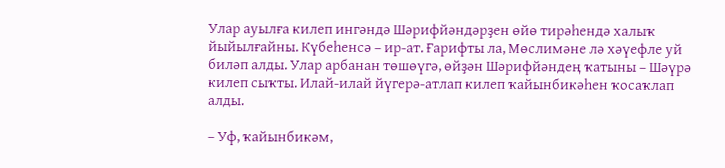Улар ауылға килеп ингәндә Шәрифйәндәрҙен өйө тирәһендә халыҡ йыйылғайны. Күбеһенсә – ир-ат. Ғарифты ла, Мөслимәне лә хәүефле уй биләп алды. Улар арбанан төшөүгә, өйҙән Шәрифйәндең ҡатыны – Шәүрә килеп сыҡты. Илай-илай йүгерә-атлап килеп ҡайынбикәһен ҡосаҡлап алды.

– Уф, ҡайынбикәм,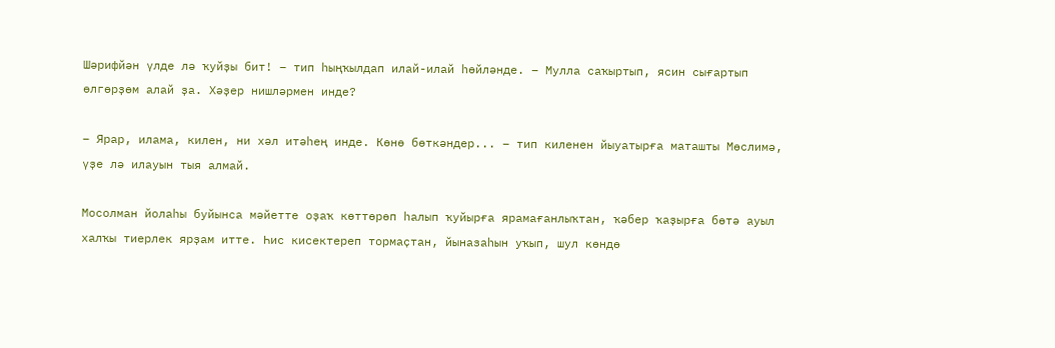Шәрифйән үлде лә ҡуйҙы бит! – тип һыңҡылдап илай-илай һөйләнде. – Мулла саҡыртып, ясин сығартып өлгөрҙөм алай ҙа. Хәҙер нишләрмен инде?

– Ярар, илама, килен, ни хәл итәһең инде. Көнө бөткәндер... – тип киленен йыуатырға маташты Мөслимә, үҙе лә илауын тыя алмай.

Мосолман йолаһы буйынса мәйетте оҙаҡ көттөрөп һалып ҡуйырға ярамағанлыҡтан, ҡәбер ҡаҙырға бөтә ауыл халҡы тиерлек ярҙам итте. Һис кисектереп тормаҫтан, йыназаһын уҡып, шул көндө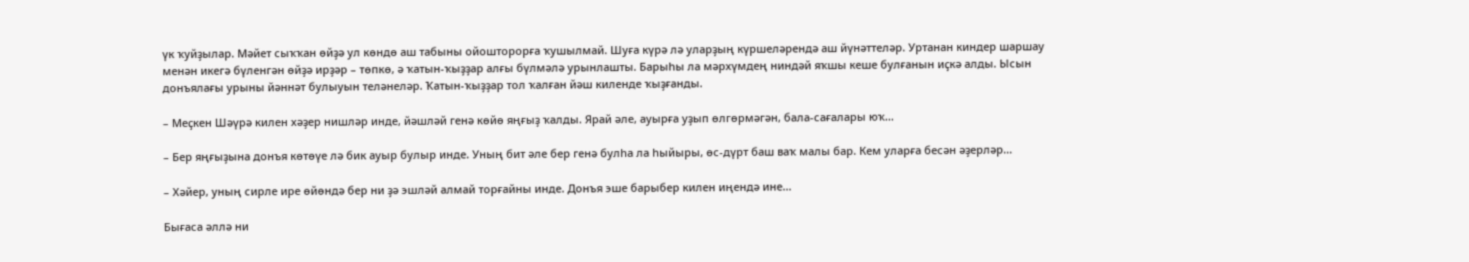үк ҡуйҙылар. Мәйет сыҡҡан өйҙә ул көндө аш табыны ойошторорға ҡушылмай. Шуға күрә лә уларҙың күршеләрендә аш йүнәттеләр. Уртанан киндер шаршау менән икегә бүленгән өйҙә ирҙәр – төпкө, ә ҡатын-ҡыҙҙар алғы бүлмәлә урынлашты. Барыһы ла мәрхүмдең ниндәй яҡшы кеше булғанын иҫкә алды. Ысын донъялағы урыны йәннәт булыуын теләнеләр. Ҡатын-ҡыҙҙар тол ҡалған йәш киленде ҡыҙғанды.

– Меҫкен Шәүрә килен хәҙер нишләр инде, йәшләй генә көйө яңғыҙ ҡалды. Ярай әле, ауырға уҙып өлгөрмәгән, бала-сағалары юҡ...

– Бер яңғыҙына донъя көтөүе лә бик ауыр булыр инде. Уның бит әле бер генә булһа ла һыйыры, өс-дүрт баш ваҡ малы бар. Кем уларға бесән әҙерләр...

– Хәйер, уның сирле ире өйөндә бер ни ҙә эшләй алмай торғайны инде. Донъя эше барыбер килен иңендә ине...

Бығаса әллә ни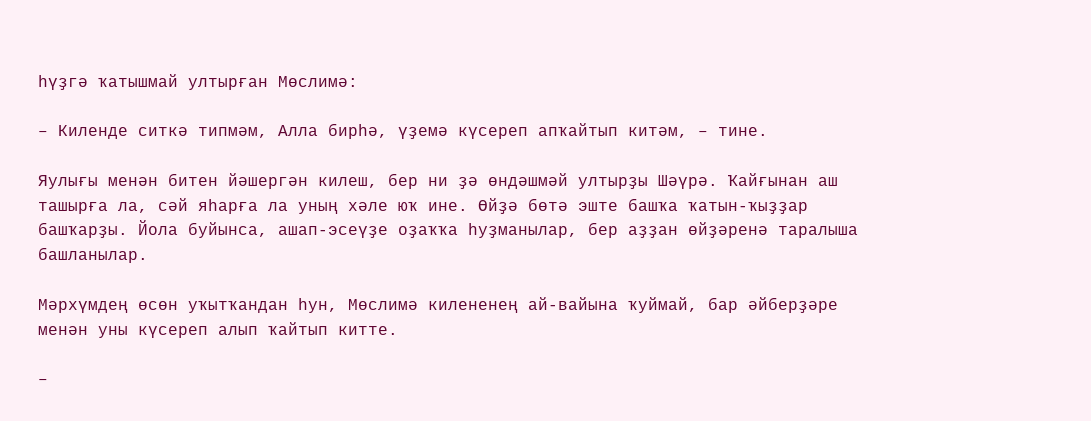һүҙгә ҡатышмай ултырған Мөслимә:

– Киленде ситкә типмәм, Алла бирһә, үҙемә күсереп апҡайтып китәм, – тине.

Яулығы менән битен йәшергән килеш, бер ни ҙә өндәшмәй ултырҙы Шәүрә. Ҡайғынан аш ташырға ла, сәй яһарға ла уның хәле юҡ ине. Өйҙә бөтә эште башҡа ҡатын-ҡыҙҙар башҡарҙы. Йола буйынса, ашап-эсеүҙе оҙаҡҡа һуҙманылар, бер аҙҙан өйҙәренә таралыша башланылар.

Мәрхүмдең өсөн уҡытҡандан һун, Мөслимә килененең ай-вайына ҡуймай, бар әйберҙәре менән уны күсереп алып ҡайтып китте.

–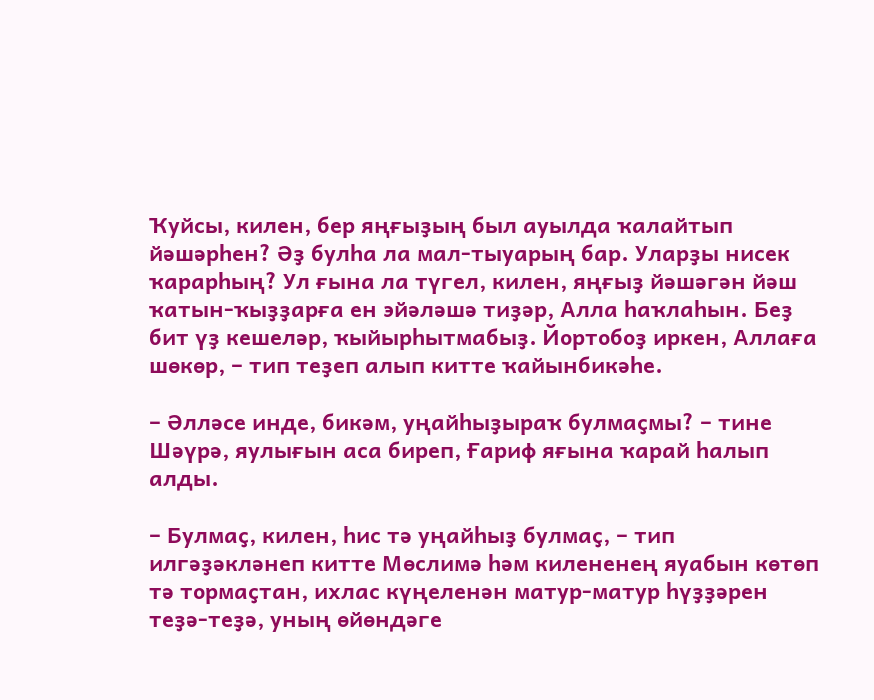Ҡуйсы, килен, бер яңғыҙың был ауылда ҡалайтып йәшәрһен? Әҙ булһа ла мал-тыуарың бар. Уларҙы нисек ҡарарһың? Ул ғына ла түгел, килен, яңғыҙ йәшәгән йәш ҡатын-ҡыҙҙарға ен эйәләшә тиҙәр, Алла һаҡлаһын. Беҙ бит үҙ кешеләр, ҡыйырһытмабыҙ. Йортобоҙ иркен, Аллаға шөкөр, – тип теҙеп алып китте ҡайынбикәһе.

– Әлләсе инде, бикәм, уңайһыҙыраҡ булмаҫмы? – тине Шәүрә, яулығын аса биреп, Ғариф яғына ҡарай һалып алды.

– Булмаҫ, килен, һис тә уңайһыҙ булмаҫ, – тип илгәҙәкләнеп китте Мөслимә һәм килененең яуабын көтөп тә тормаҫтан, ихлас күңеленән матур-матур һүҙҙәрен теҙә-теҙә, уның өйөндәге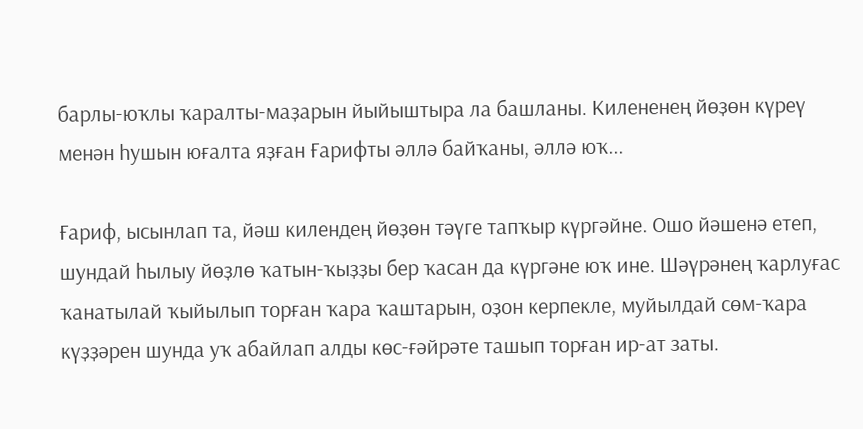барлы-юҡлы ҡаралты-маҙарын йыйыштыра ла башланы. Килененең йөҙөн күреү менән һушын юғалта яҙған Ғарифты әллә байҡаны, әллә юҡ...

Ғариф, ысынлап та, йәш килендең йөҙөн тәүге тапҡыр күргәйне. Ошо йәшенә етеп, шундай һылыу йөҙлө ҡатын-ҡыҙҙы бер ҡасан да күргәне юҡ ине. Шәүрәнең ҡарлуғас ҡанатылай ҡыйылып торған ҡара ҡаштарын, оҙон керпекле, муйылдай сөм-ҡара күҙҙәрен шунда уҡ абайлап алды көс-ғәйрәте ташып торған ир-ат заты.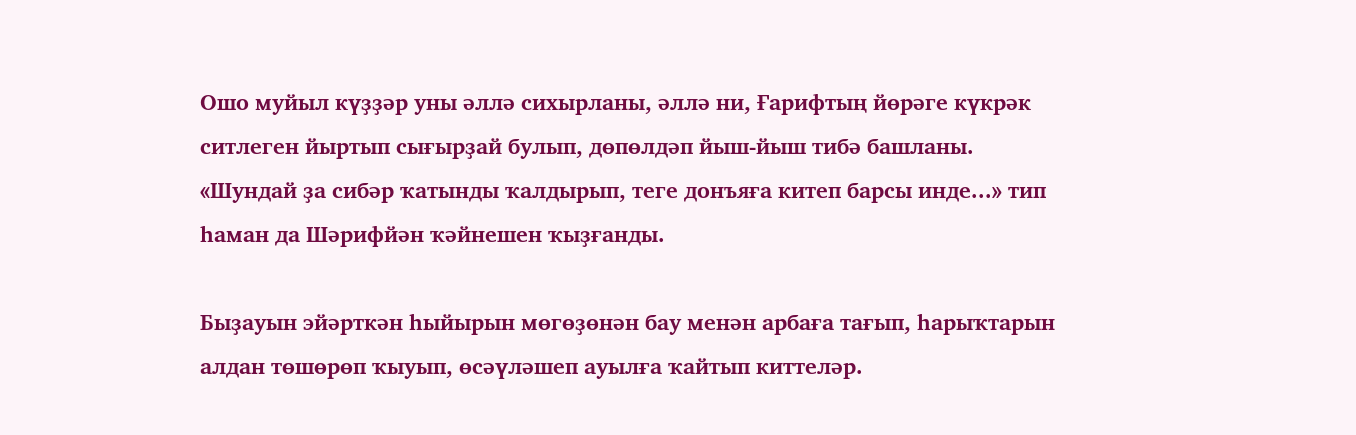Ошо муйыл күҙҙәр уны әллә сихырланы, әллә ни, Ғарифтың йөрәге күкрәк ситлеген йыртып сығырҙай булып, дөпөлдәп йыш-йыш тибә башланы. «Шундай ҙа сибәр ҡатынды ҡалдырып, теге донъяға китеп барсы инде...» тип һаман да Шәрифйән ҡәйнешен ҡыҙғанды.

Быҙауын эйәрткән һыйырын мөгөҙөнән бау менән арбаға тағып, һарыҡтарын алдан төшөрөп ҡыуып, өсәүләшеп ауылға ҡайтып киттеләр.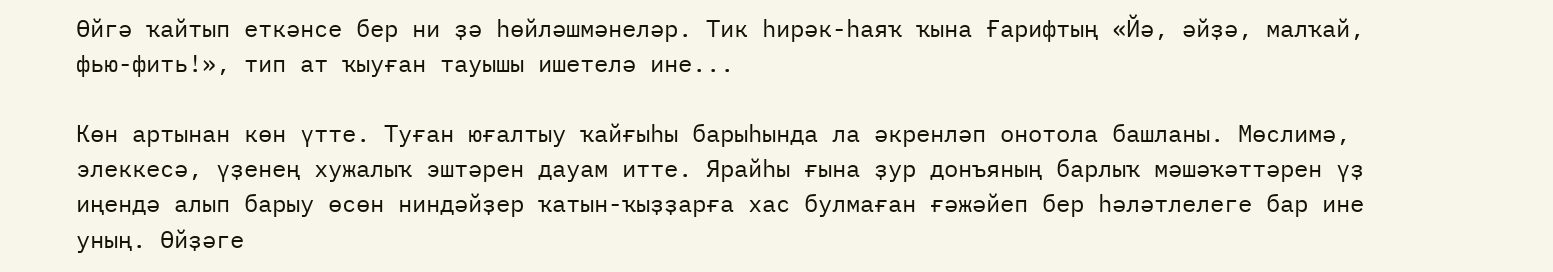Өйгә ҡайтып еткәнсе бер ни ҙә һөйләшмәнеләр. Тик һирәк-һаяҡ ҡына Ғарифтың «Йә, әйҙә, малҡай, фью-фить!», тип ат ҡыуған тауышы ишетелә ине...

Көн артынан көн үтте. Туған юғалтыу ҡайғыһы барыһында ла әкренләп онотола башланы. Мөслимә, элеккесә, үҙенең хужалыҡ эштәрен дауам итте. Ярайһы ғына ҙур донъяның барлыҡ мәшәҡәттәрен үҙ иңендә алып барыу өсөн ниндәйҙер ҡатын-ҡыҙҙарға хас булмаған ғәжәйеп бер һәләтлелеге бар ине уның. Өйҙәге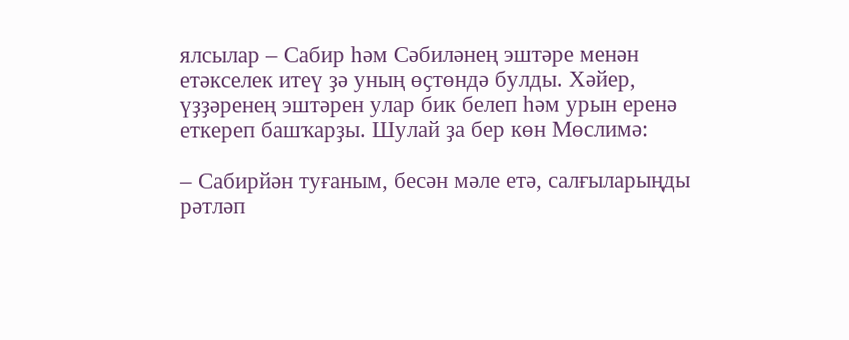ялсылар – Сабир һәм Сәбиләнең эштәре менән етәкселек итеү ҙә уның өҫтөндә булды. Хәйер, үҙҙәренең эштәрен улар бик белеп һәм урын еренә еткереп башҡарҙы. Шулай ҙа бер көн Мөслимә:

– Сабирйән туғаным, бесән мәле етә, салғыларыңды рәтләп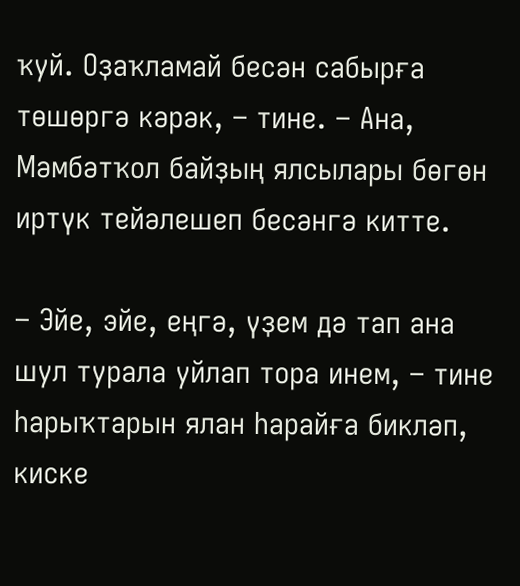ҡуй. Оҙаҡламай бесән сабырға төшөргә кәрәк, – тине. – Ана, Мәмбәтҡол байҙың ялсылары бөгөн иртүк тейәлешеп бесәнгә китте.

– Эйе, эйе, еңгә, үҙем дә тап ана шул турала уйлап тора инем, – тине һарыҡтарын ялан һарайға бикләп, киске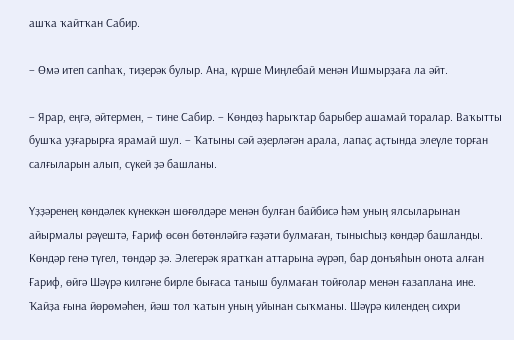ашҡа ҡайтҡан Сабир.

– Өмә итеп сапһаҡ, тиҙерәк булыр. Ана, күрше Миңлебай менән Ишмырҙаға ла әйт.

– Ярар, еңгә, әйтермен, – тине Сабир. – Көндөҙ һарыҡтар барыбер ашамай торалар. Ваҡытты бушҡа уҙғарырға ярамай шул. – Ҡатыны сәй әҙерләгән арала, лапаҫ аҫтында элеүле торған салғыларын алып, сүкей ҙә башланы.

Үҙҙәренең көндәлек күнеккән шөғөлдәре менән булған байбисә һәм уның ялсыларынан айырмалы рәүештә, Ғариф өсөн бөтөнләйгә ғәҙәти булмаған, тынысһыҙ көндәр башланды. Көндәр генә түгел, төндәр ҙә. Элегерәк яратҡан аттарына әүрәп, бар донъяһын онота алған Ғариф, өйгә Шәүрә килгәне бирле бығаса таныш булмаған тойғолар менән ғазаплана ине. Ҡайҙа ғына йөрөмәһен, йәш тол ҡатын уның уйынан сыҡманы. Шәүрә килендең сихри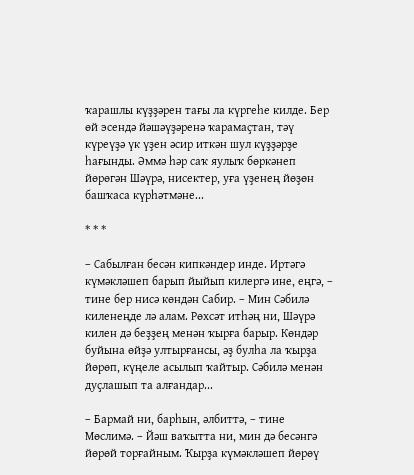ҡарашлы күҙҙәрен тағы ла күргеһе килде. Бер өй эсендә йәшәүҙәренә ҡарамаҫтан, тәү күреүҙә үк үҙен әсир иткән шул күҙҙәрҙе һағынды. Әммә һәр саҡ яулыҡ бөркәнеп йөрөгән Шәүрә, нисектер, уға үҙенең йөҙөн башҡаса күрһәтмәне...

* * *

– Сабылған бесән кипкәндер инде. Иртәгә күмәкләшеп барып йыйып килергә ине, еңгә, – тине бер нисә көндән Сабир. – Мин Сәбилә киленеңде лә алам. Рөхсәт итһәң ни, Шәүрә килен дә беҙҙең менән ҡырға барыр. Көндәр буйына өйҙә ултырғансы, әҙ булһа ла ҡырҙа йөрөп, күңеле асылып ҡайтыр. Сәбилә менән дуҫлашып та алғандар...

– Бармай ни, барһын, әлбиттә, – тине Мөслимә. – Йәш ваҡытта ни, мин дә бесәнгә йөрөй торғайным. Ҡырҙа күмәкләшеп йөрөү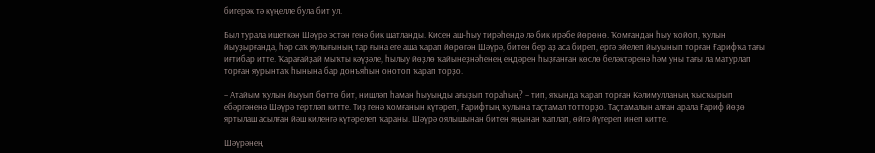бигерәк тә күңелле була бит ул.

Был турала ишеткән Шәүрә эстән генә бик шатланды. Кисен аш-һыу тирәһендә лә бик ирәбе йөрөнө. Ҡомғандан һыу ҡойоп, ҡулын йыуҙырғанда, һәр саҡ яулығының тар ғына еге аша ҡарап йөрөгән Шәүрә, битен бер аҙ аса биреп, ергә эйелеп йыуынып торған Ғарифҡа тағы иғтибар итте. Ҡарағайҙай мыҡты кәүҙәле, һылыу йөҙлө ҡайынеҙнәһенең еңдәрен һыҙғанған көслө беләктәренә һәм уны тағы ла матурлап торған яурынтаҡ һынына бар донъяһын онотоп ҡарап торҙо.

– Атайым ҡулын йыуып бөттө бит, нишләп һаман һыуыңды ағыҙып тораһың? – тип, яҡында ҡарап торған Кәлимулланың ҡысҡырып ебәргәненә Шәүрә тертләп китте. Тиҙ генә ҡомғанын күтәреп, Ғарифтың ҡулына таҫтамал тотторҙо. Таҫтамалын алған арала Ғариф йөҙө яртылаш асылған йәш киленгә күтәрелеп ҡараны. Шәүрә оялышынан битен яңынан ҡаплап, өйгә йүгереп инеп китте.

Шәүрәнең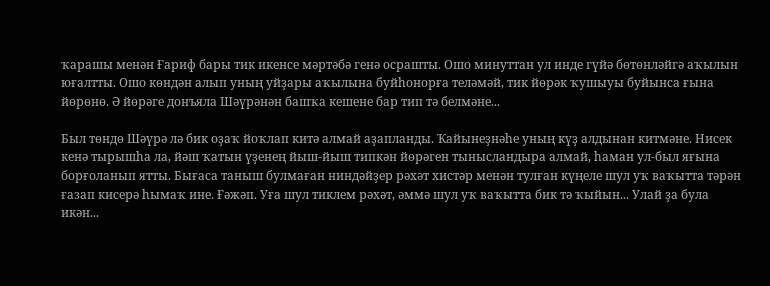ҡарашы менән Ғариф бары тик икенсе мәртәбә генә осрашты. Ошо минуттан ул инде гүйә бөтөнләйгә аҡылын юғалтты. Ошо көндән алып уның уйҙары аҡылына буйһонорға теләмәй, тик йөрәк ҡушыуы буйынса ғына йөрөнө. Ә йөрәге донъяла Шәүрәнән башҡа кешене бар тип тә белмәне...

Был төндө Шәүрә лә бик оҙаҡ йоҡлап китә алмай аҙапланды. Ҡайынеҙнәһе уның күҙ алдынан китмәне. Нисек кенә тырышһа ла, йәш ҡатын үҙенең йыш-йыш типкән йөрәген тынысландыра алмай, һаман ул-был яғына борғоланып ятты. Бығаса таныш булмаған ниндәйҙер рәхәт хистәр менән тулған күңеле шул уҡ ваҡытта тәрән ғазап кисерә һымаҡ ине. Ғәжәп. Уға шул тиклем рәхәт, әммә шул уҡ ваҡытта бик тә ҡыйын... Улай ҙа була икән...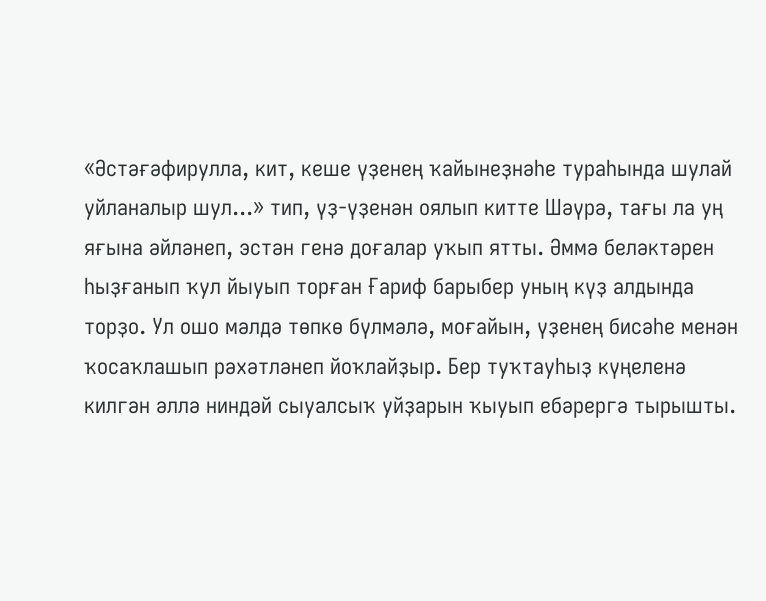«Әстәғәфирулла, кит, кеше үҙенең ҡайынеҙнәһе тураһында шулай уйланалыр шул...» тип, үҙ-үҙенән оялып китте Шәүрә, тағы ла уң яғына әйләнеп, эстән генә доғалар уҡып ятты. Әммә беләктәрен һыҙғанып ҡул йыуып торған Ғариф барыбер уның күҙ алдында торҙо. Ул ошо мәлдә төпкө бүлмәлә, моғайын, үҙенең бисәһе менән ҡосаҡлашып рәхәтләнеп йоҡлайҙыр. Бер туҡтауһыҙ күңеленә килгән әллә ниндәй сыуалсыҡ уйҙарын ҡыуып ебәрергә тырышты.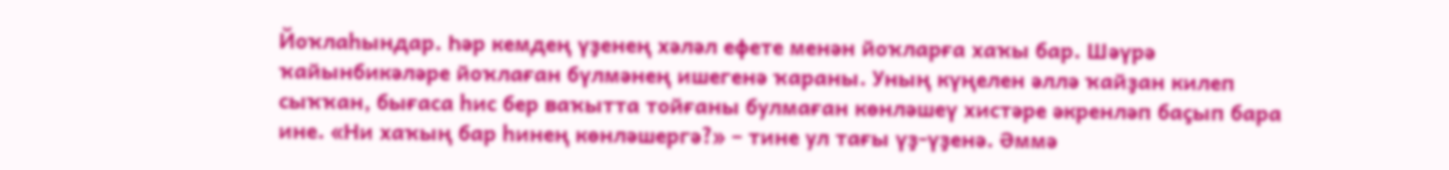Йоҡлаһындар. Һәр кемдең үҙенең хәләл ефете менән йоҡларға хаҡы бар. Шәүрә ҡайынбикәләре йоҡлаған бүлмәнең ишегенә ҡараны. Уның күңелен әллә ҡайҙан килеп сыҡҡан, бығаса һис бер ваҡытта тойғаны булмаған көнләшеү хистәре әкренләп баҫып бара ине. «Ни хаҡың бар һинең көнләшергә?» – тине ул тағы үҙ-үҙенә. Әммә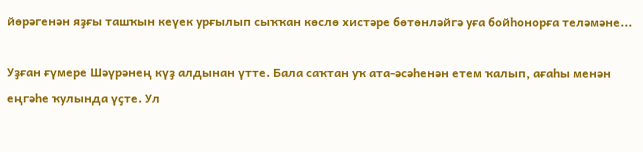йөрәгенән яҙғы ташҡын кеүек урғылып сыҡҡан көслө хистәре бөтөнләйгә уға бойһонорға теләмәне...

Уҙған ғүмере Шәүрәнең күҙ алдынан үтте. Бала саҡтан уҡ ата-әсәһенән етем ҡалып, ағаһы менән еңгәһе ҡулында үҫте. Ул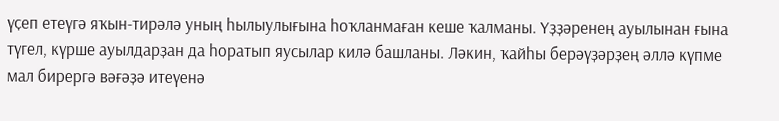үҫеп етеүгә яҡын-тирәлә уның һылыулығына һоҡланмаған кеше ҡалманы. Үҙҙәренең ауылынан ғына түгел, күрше ауылдарҙан да һоратып яусылар килә башланы. Ләкин, ҡайһы берәүҙәрҙең әллә күпме мал бирергә вәғәҙә итеүенә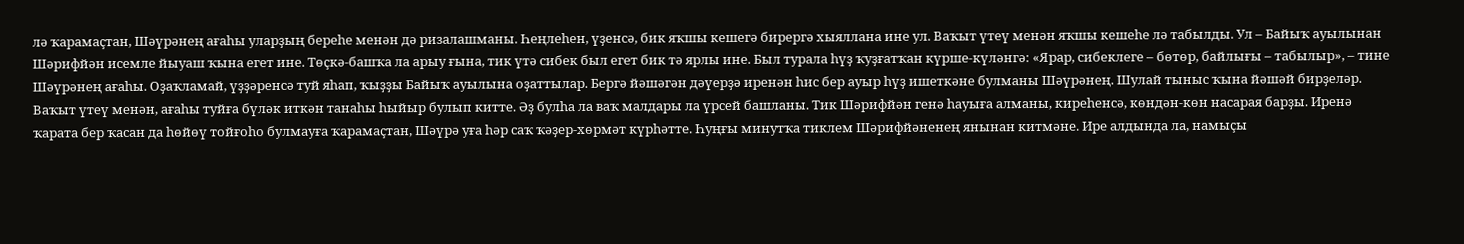лә ҡарамаҫтан, Шәүрәнең ағаһы уларҙың береһе менән дә ризалашманы. Һеңлеһен, үҙенсә, бик яҡшы кешегә бирергә хыяллана ине ул. Ваҡыт үтеү менән яҡшы кешеһе лә табылды. Ул – Байыҡ ауылынан Шәрифйән исемле йыуаш ҡына егет ине. Төҫкә-башҡа ла арыу ғына, тик үтә сибек был егет бик тә ярлы ине. Был турала һүҙ ҡуҙғатҡан күрше-күләнгә: «Ярар, сибеклеге – бөтөр, байлығы – табылыр», – тине Шәүрәнең ағаһы. Оҙаҡламай, үҙҙәренсә туй яһап, ҡыҙҙы Байыҡ ауылына оҙаттылар. Бергә йәшәгән дәүерҙә иренән һис бер ауыр һүҙ ишеткәне булманы Шәүрәнең. Шулай тыныс ҡына йәшәй бирҙеләр. Ваҡыт үтеү менән, ағаһы туйға бүләк иткән танаһы һыйыр булып китте. Әҙ булһа ла ваҡ малдары ла үрсей башланы. Тик Шәрифйән генә һауыға алманы, киреһенсә, көндән-көн насарая барҙы. Иренә ҡарата бер ҡасан да һөйөү тойғоһо булмауға ҡарамаҫтан, Шәүрә уға һәр саҡ ҡәҙер-хөрмәт күрһәтте. Һуңғы минутҡа тиклем Шәрифйәненең янынан китмәне. Ире алдында ла, намыҫы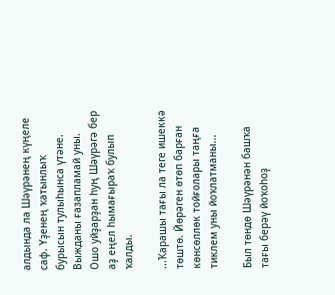алдында ла Шәүрәнең күңеле саф. Үҙенең ҡатынлыҡ бурысын тулыһынса үтәне. Выжданы ғазапламай уны. Ошо уйҙарҙан һуң Шәүрәгә бер аҙ еңел һымағыраҡ булып ҡалды.

...Ҡарашы тағы ла теге ишеккә төштө. Йөрәген өтөп барған көнсөллөк тойғолары таңға тиклем уны йоҡлатманы...

Был төндө Шәүрәнән башҡа тағы берәү йоҡоһоҙ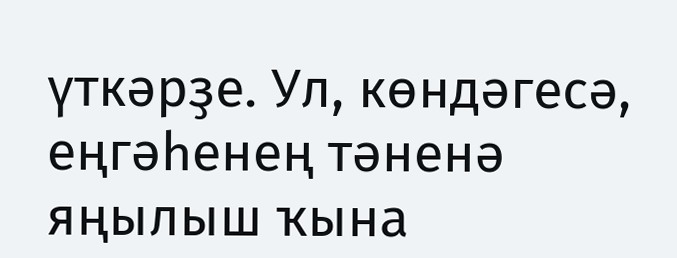үткәрҙе. Ул, көндәгесә, еңгәһенең тәненә яңылыш ҡына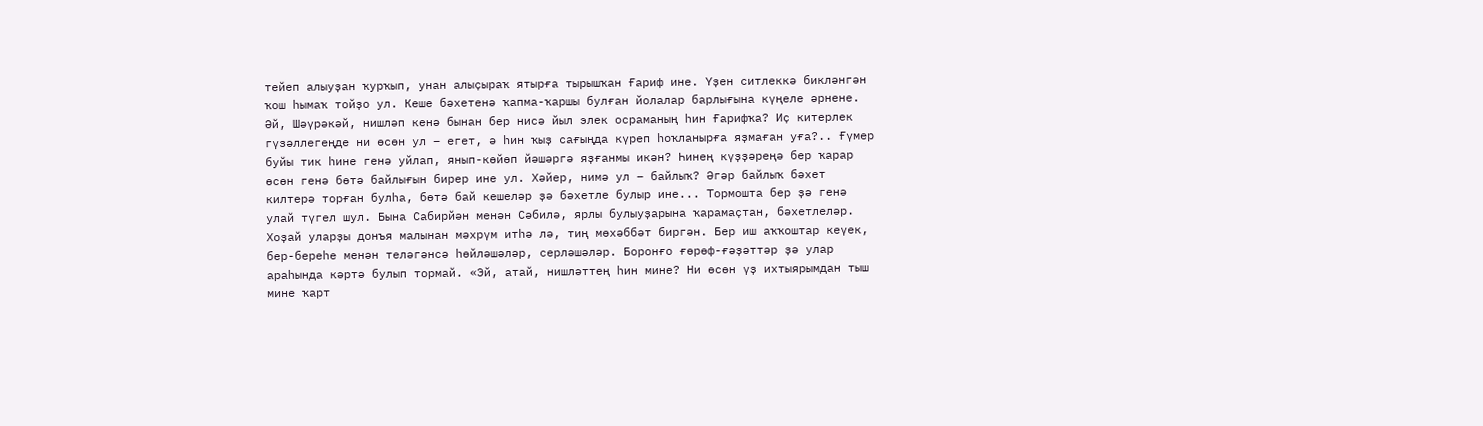тейеп алыуҙан ҡурҡып, унан алыҫыраҡ ятырға тырышҡан Ғариф ине. Үҙен ситлеккә бикләнгән ҡош һымаҡ тойҙо ул. Кеше бәхетенә ҡапма-ҡаршы булған йолалар барлығына күңеле әрнене. Әй, Шәүрәкәй, нишләп кенә бынан бер нисә йыл элек осраманың һин Ғарифҡа? Иҫ китерлек гүзәллегеңде ни өсөн ул – егет, ә һин ҡыҙ сағыңда күреп һоҡланырға яҙмаған уға?.. Ғүмер буйы тик һине генә уйлап, янып-көйөп йәшәргә яҙғанмы икән? Һинең күҙҙәреңә бер ҡарар өсөн генә бөтә байлығын бирер ине ул. Хәйер, нимә ул – байлыҡ? Әгәр байлыҡ бәхет килтерә торған булһа, бөтә бай кешеләр ҙә бәхетле булыр ине... Тормошта бер ҙә генә улай түгел шул. Бына Сабирйән менән Сәбилә, ярлы булыуҙарына ҡарамаҫтан, бәхетлеләр. Хоҙай уларҙы донъя малынан мәхрүм итһә лә, тиң мөхәббәт биргән. Бер иш аҡҡоштар кеүек, бер-береһе менән теләгәнсә һөйләшәләр, серләшәләр. Боронғо ғөрөф-ғәҙәттәр ҙә улар араһында кәртә булып тормай. «Эй, атай, нишләттең һин мине? Ни өсөн үҙ ихтыярымдан тыш мине ҡарт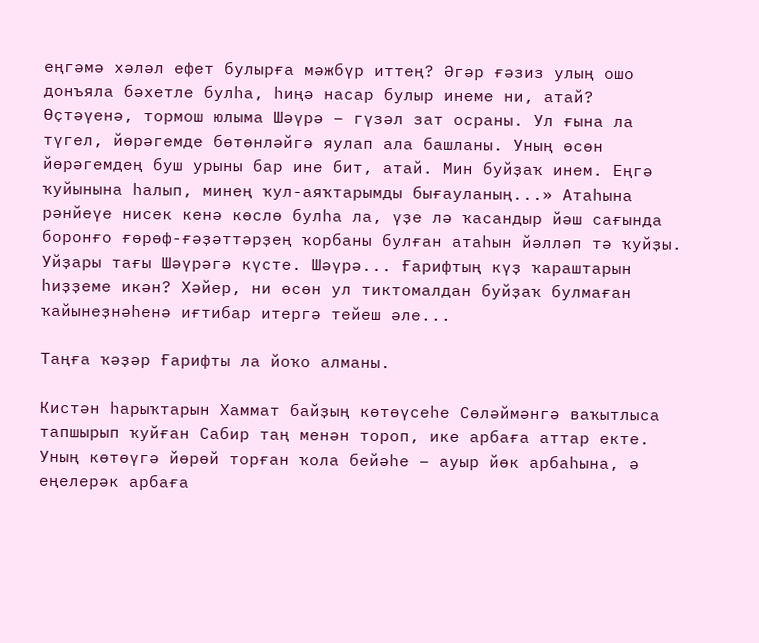еңгәмә хәләл ефет булырға мәжбүр иттең? Әгәр ғәзиз улың ошо донъяла бәхетле булһа, һиңә насар булыр инеме ни, атай? Өҫтәүенә, тормош юлыма Шәүрә – гүзәл зат осраны. Ул ғына ла түгел, йөрәгемде бөтөнләйгә яулап ала башланы. Уның өсөн йөрәгемдең буш урыны бар ине бит, атай. Мин буйҙаҡ инем. Еңгә ҡуйынына һалып, минең ҡул-аяҡтарымды бығауланың...» Атаһына рәнйеүе нисек кенә көслө булһа ла, үҙе лә ҡасандыр йәш сағында боронғо ғөрөф-ғәҙәттәрҙең ҡорбаны булған атаһын йәлләп тә ҡуйҙы. Уйҙары тағы Шәүрәгә күсте. Шәүрә... Ғарифтың күҙ ҡараштарын һиҙҙеме икән? Хәйер, ни өсөн ул тиктомалдан буйҙаҡ булмаған ҡайынеҙнәһенә иғтибар итергә тейеш әле...

Таңға ҡәҙәр Ғарифты ла йоҡо алманы.

Кистән һарыҡтарын Хаммат байҙың көтөүсеһе Сөләймәнгә ваҡытлыса тапшырып ҡуйған Сабир таң менән тороп, ике арбаға аттар екте. Уның көтөүгә йөрөй торған ҡола бейәһе – ауыр йөк арбаһына, ә еңелерәк арбаға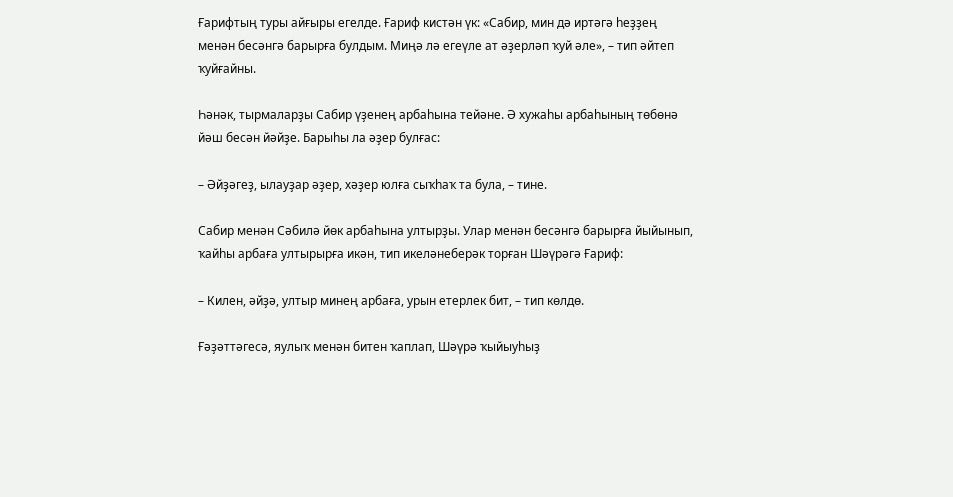Ғарифтың туры айғыры егелде. Ғариф кистән үк: «Сабир, мин дә иртәгә һеҙҙең менән бесәнгә барырға булдым. Миңә лә егеүле ат әҙерләп ҡуй әле», – тип әйтеп ҡуйғайны.

Һәнәк, тырмаларҙы Сабир үҙенең арбаһына тейәне. Ә хужаһы арбаһының төбөнә йәш бесән йәйҙе. Барыһы ла әҙер булғас:

– Әйҙәгеҙ, ылауҙар әҙер, хәҙер юлға сыҡһаҡ та була, – тине.

Сабир менән Сәбилә йөк арбаһына ултырҙы. Улар менән бесәнгә барырға йыйынып, ҡайһы арбаға ултырырға икән, тип икеләнеберәк торған Шәүрәгә Ғариф:

– Килен, әйҙә, ултыр минең арбаға, урын етерлек бит, – тип көлдө.

Ғәҙәттәгесә, яулыҡ менән битен ҡаплап, Шәүрә ҡыйыуһыҙ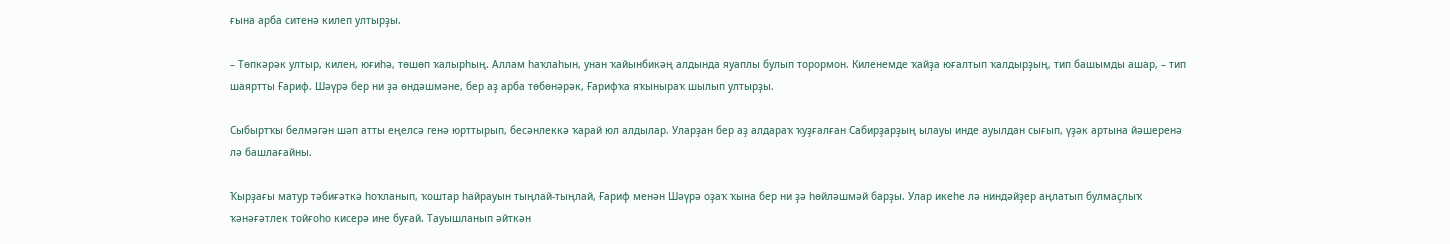ғына арба ситенә килеп ултырҙы.

– Төпкәрәк ултыр, килен, юғиһә, төшөп ҡалырһың. Аллам һаҡлаһын, унан ҡайынбикәң алдында яуаплы булып торормон. Киленемде ҡайҙа юғалтып ҡалдырҙың, тип башымды ашар, – тип шаяртты Ғариф. Шәүрә бер ни ҙә өндәшмәне, бер аҙ арба төбөнәрәк, Ғарифҡа яҡыныраҡ шылып ултырҙы.

Сыбыртҡы белмәгән шәп атты еңелсә генә юрттырып, бесәнлеккә ҡарай юл алдылар. Уларҙан бер аҙ алдараҡ ҡуҙғалған Сабирҙарҙың ылауы инде ауылдан сығып, үҙәк артына йәшеренә лә башлағайны.

Ҡырҙағы матур тәбиғәткә һоҡланып, ҡоштар һайрауын тыңлай-тыңлай, Ғариф менән Шәүрә оҙаҡ ҡына бер ни ҙә һөйләшмәй барҙы. Улар икеһе лә ниндәйҙер аңлатып булмаҫлыҡ ҡәнәғәтлек тойғоһо кисерә ине буғай. Тауышланып әйткән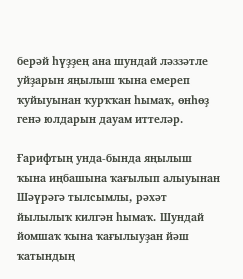берәй һүҙҙең ана шундай ләззәтле уйҙарын яңылыш ҡына емереп ҡуйыуынан ҡурҡҡан һымаҡ, өнһөҙ генә юлдарын дауам иттеләр.

Ғарифтың унда-бында яңылыш ҡына иңбашына ҡағылып алыуынан Шәүрәгә тылсымлы, рәхәт йылылыҡ килгән һымаҡ. Шундай йомшаҡ ҡына ҡағылыуҙан йәш ҡатындың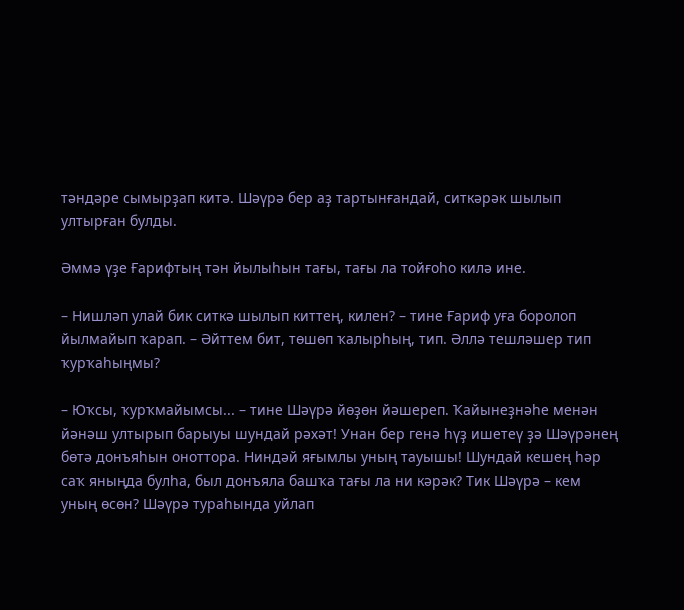тәндәре сымырҙап китә. Шәүрә бер аҙ тартынғандай, ситкәрәк шылып ултырған булды.

Әммә үҙе Ғарифтың тән йылыһын тағы, тағы ла тойғоһо килә ине.

– Нишләп улай бик ситкә шылып киттең, килен? – тине Ғариф уға боролоп йылмайып ҡарап. – Әйттем бит, төшөп ҡалырһың, тип. Әллә тешләшер тип ҡурҡаһыңмы?

– Юҡсы, ҡурҡмайымсы... – тине Шәүрә йөҙөн йәшереп. Ҡайынеҙнәһе менән йәнәш ултырып барыуы шундай рәхәт! Унан бер генә һүҙ ишетеү ҙә Шәүрәнең бөтә донъяһын оноттора. Ниндәй яғымлы уның тауышы! Шундай кешең һәр саҡ яныңда булһа, был донъяла башҡа тағы ла ни кәрәк? Тик Шәүрә – кем уның өсөн? Шәүрә тураһында уйлап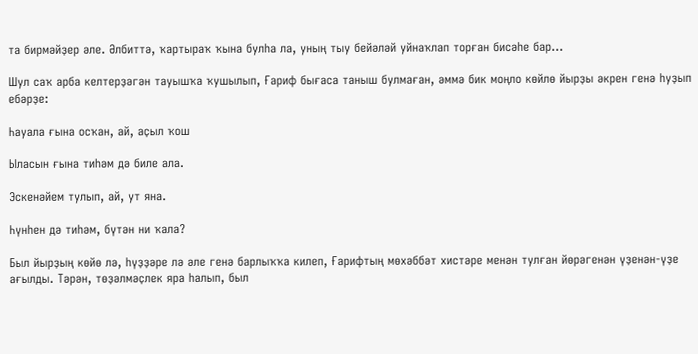та бирмәйҙер әле. Әлбиттә, ҡартыраҡ ҡына булһа ла, уның тыу бейәләй уйнаҡлап торған бисәһе бар...

Шул саҡ арба келтерҙәгән тауышҡа ҡушылып, Ғариф бығаса таныш булмаған, әммә бик моңло көйлө йырҙы әкрен генә һуҙып ебәрҙе:

Һауала ғына осҡан, ай, аҫыл ҡош

Ыласын ғына тиһәм дә биле ала.

Эскенәйем тулып, ай, ут яна.

Һүнһен дә тиһәм, бүтән ни ҡала?

Был йырҙың көйө лә, һүҙҙәре лә әле генә барлыҡҡа килеп, Ғарифтың мөхәббәт хистәре менән тулған йөрәгенән үҙенән-үҙе ағылды. Тәрән, төҙәлмәҫлек яра һалып, был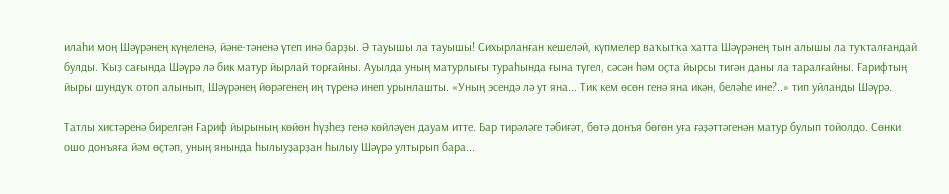илаһи моң Шәүрәнең күңеленә, йәне-тәненә үтеп инә барҙы. Ә тауышы ла тауышы! Сихырланған кешеләй, күпмелер ваҡытҡа хатта Шәүрәнең тын алышы ла туҡталғандай булды. Ҡыҙ сағында Шәүрә лә бик матур йырлай торғайны. Ауылда уның матурлығы тураһында ғына түгел, сәсән һәм оҫта йырсы тигән даны ла таралғайны. Ғарифтың йыры шундуҡ отоп алынып, Шәүрәнең йөрәгенең иң түренә инеп урынлашты. «Уның эсендә лә ут яна... Тик кем өсөн генә яна икән, беләһе ине?..» тип уйланды Шәүрә.

Татлы хистәренә бирелгән Ғариф йырының көйөн һүҙһеҙ генә көйләүен дауам итте. Бар тирәләге тәбиғәт, бөтә донъя бөгөн уға ғәҙәттәгенән матур булып тойолдо. Сөнки ошо донъяға йәм өҫтәп, уның янында һылыуҙарҙан һылыу Шәүрә ултырып бара...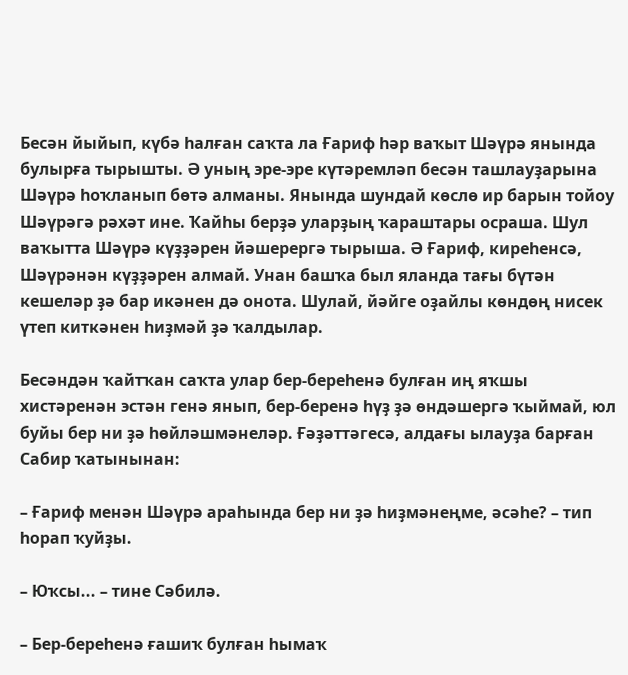Бесән йыйып, күбә һалған саҡта ла Ғариф һәр ваҡыт Шәүрә янында булырға тырышты. Ә уның эре-эре күтәремләп бесән ташлауҙарына Шәүрә һоҡланып бөтә алманы. Янында шундай көслө ир барын тойоу Шәүрәгә рәхәт ине. Ҡайһы берҙә уларҙың ҡараштары осраша. Шул ваҡытта Шәүрә күҙҙәрен йәшерергә тырыша. Ә Ғариф, киреһенсә, Шәүрәнән күҙҙәрен алмай. Унан башҡа был яланда тағы бүтән кешеләр ҙә бар икәнен дә онота. Шулай, йәйге оҙайлы көндөң нисек үтеп киткәнен һиҙмәй ҙә ҡалдылар.

Бесәндән ҡайтҡан саҡта улар бер-береһенә булған иң яҡшы хистәренән эстән генә янып, бер-беренә һүҙ ҙә өндәшергә ҡыймай, юл буйы бер ни ҙә һөйләшмәнеләр. Ғәҙәттәгесә, алдағы ылауҙа барған Сабир ҡатынынан:

– Ғариф менән Шәүрә араһында бер ни ҙә һиҙмәнеңме, әсәһе? – тип һорап ҡуйҙы.

– Юҡсы... – тине Сәбилә.

– Бер-береһенә ғашиҡ булған һымаҡ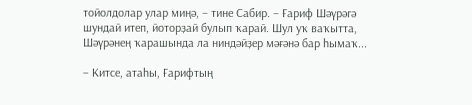тойолдолар улар миңә, – тине Сабир. – Ғариф Шәүрәгә шундай итеп, йоторҙай булып ҡарай. Шул уҡ ваҡытта, Шәүрәнең ҡарашында ла ниндәйҙер мәғәнә бар һымаҡ...

– Китсе, атаһы, Ғарифтың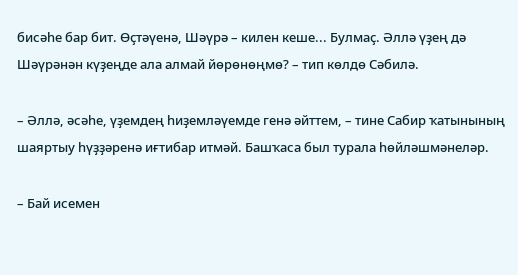бисәһе бар бит. Өҫтәүенә, Шәүрә – килен кеше... Булмаҫ. Әллә үҙең дә Шәүрәнән күҙеңде ала алмай йөрөнөңмө? – тип көлдө Сәбилә.

– Әллә, әсәһе, үҙемдең һиҙемләүемде генә әйттем, – тине Сабир ҡатынының шаяртыу һүҙҙәренә иғтибар итмәй. Башҡаса был турала һөйләшмәнеләр.

– Бай исемен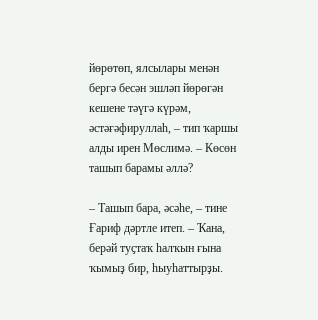йөрөтөп, ялсылары менән бергә бесән эшләп йөрөгән кешене тәүгә күрәм, әстәғәфируллаһ, – тип ҡаршы алды ирен Мөслимә. – Көсөн ташып барамы әллә?

– Ташып бара, әсәһе, – тине Ғариф дәртле итеп. – Ҡана, берәй туҫтаҡ һалҡын ғына ҡымыҙ бир, һыуһаттырҙы.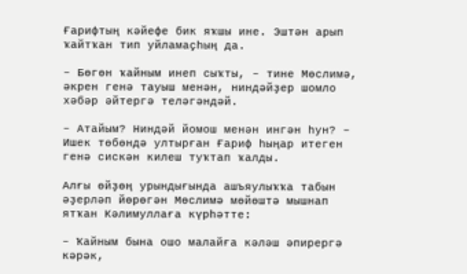Ғарифтың кәйефе бик яҡшы ине. Эштән арып ҡайтҡан тип уйламаҫһың да.

– Бөгөн ҡайным инеп сыҡты, – тине Мөслимә, әкрен генә тауыш менән, ниндәйҙер шомло хәбәр әйтергә теләгәндәй.

– Атайым? Ниндәй йомош менән ингән һун? – Ишек төбөндә ултырған Ғариф һыңар итеген генә сискән килеш туҡтап ҡалды.

Алғы өйҙөң урындығында ашъяулыҡҡа табын әҙерләп йөрөгән Мөслимә мөйөштә мышнап ятҡан Кәлимуллаға күрһәтте:

– Ҡайным бына ошо малайға кәләш әпирергә кәрәк,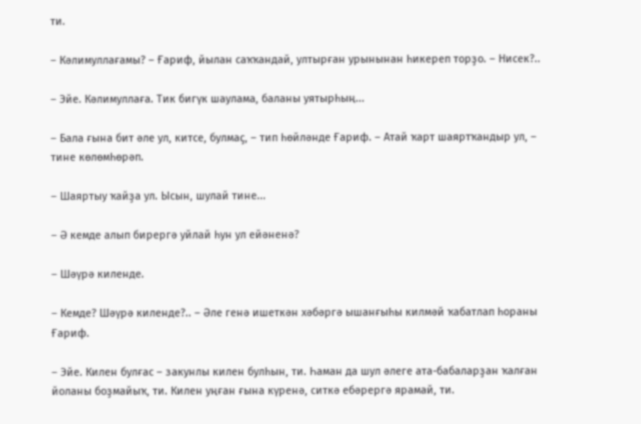ти.

– Кәлимуллағамы? – Ғариф, йылан саҡҡандай, ултырған урынынан һикереп торҙо. – Нисек?..

– Эйе. Кәлимуллаға. Тик бигүк шаулама, баланы уятырһың...

– Бала ғына бит әле ул, китсе, булмаҫ, – тип һөйләнде Ғариф. – Атай ҡарт шаяртҡандыр ул, – тине көлөмһөрәп.

– Шаяртыу ҡайҙа ул. Ысын, шулай тине...

– Ә кемде алып бирергә уйлай һун ул ейәненә?

– Шәүрә киленде.

– Кемде? Шәүрә киленде?.. – Әле генә ишеткән хәбәргә ышанғыһы килмәй ҡабатлап һораны Ғариф.

– Эйе. Килен булғас – закунлы килен булһын, ти. Һаман да шул әлеге ата-бабаларҙан ҡалған йоланы боҙмайыҡ, ти. Килен уңған ғына күренә, ситкә ебәрергә ярамай, ти.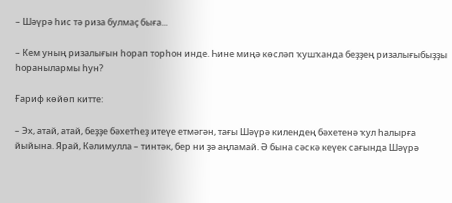– Шәүрә һис тә риза булмаҫ быға...

– Кем уның ризалығын һорап торһон инде. Һине миңә көсләп ҡушҡанда беҙҙең ризалығыбыҙҙы һоранылармы һун?

Ғариф көйөп китте:

– Эх, атай, атай, беҙҙе бәхетһеҙ итеүе етмәгән, тағы Шәүрә килендең бәхетенә ҡул һалырға йыйына. Ярай, Кәлимулла – тинтәк, бер ни ҙә аңламай. Ә бына сәскә кеүек сағында Шәүрә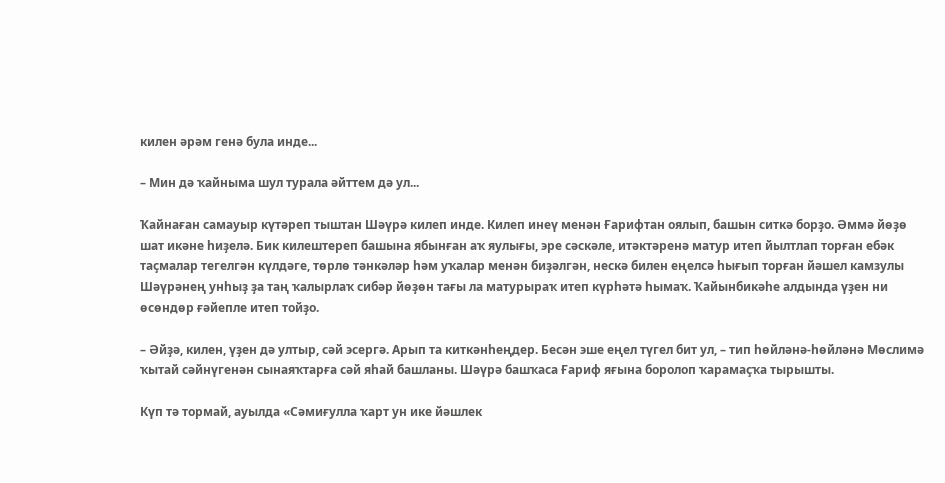килен әрәм генә була инде...

– Мин дә ҡайныма шул турала әйттем дә ул...

Ҡайнаған самауыр күтәреп тыштан Шәүрә килеп инде. Килеп инеү менән Ғарифтан оялып, башын ситкә борҙо. Әммә йөҙө шат икәне һиҙелә. Бик килештереп башына ябынған аҡ яулығы, эре сәскәле, итәктәренә матур итеп йылтлап торған ебәк таҫмалар тегелгән күлдәге, төрлө тәнкәләр һәм уҡалар менән биҙәлгән, нескә билен еңелсә һығып торған йәшел камзулы Шәүрәнең унһыҙ ҙа таң ҡалырлаҡ сибәр йөҙөн тағы ла матурыраҡ итеп күрһәтә һымаҡ. Ҡайынбикәһе алдында үҙен ни өсөндөр ғәйепле итеп тойҙо.

– Әйҙә, килен, үҙен дә ултыр, сәй эсергә. Арып та киткәнһеңдер. Бесән эше еңел түгел бит ул, – тип һөйләнә-һөйләнә Мөслимә ҡытай сәйнүгенән сынаяҡтарға сәй яһай башланы. Шәүрә башҡаса Ғариф яғына боролоп ҡарамаҫҡа тырышты.

Күп тә тормай, ауылда «Сәмиғулла ҡарт ун ике йәшлек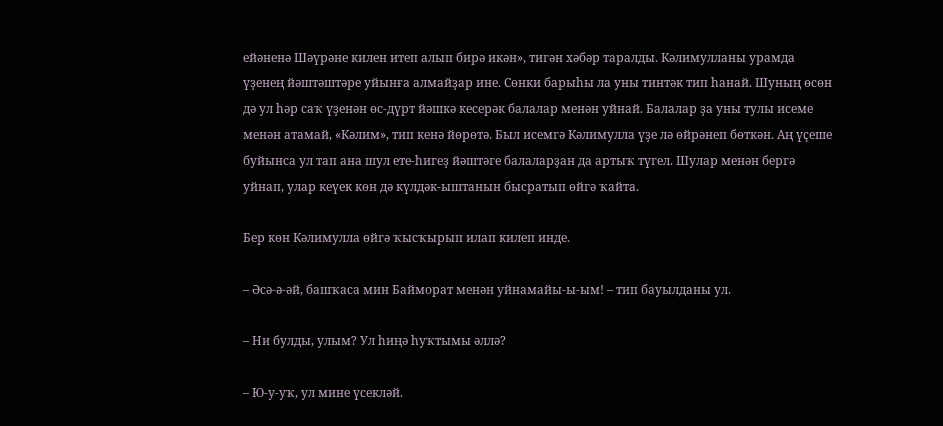ейәненә Шәүрәне килен итеп алып бирә икән», тигән хәбәр таралды. Кәлимулланы урамда үҙенең йәштәштәре уйынға алмайҙар ине. Сөнки барыһы ла уны тинтәк тип һанай. Шуның өсөн дә ул һәр саҡ үҙенән өс-дүрт йәшкә кесерәк балалар менән уйнай. Балалар ҙа уны тулы исеме менән атамай, «Кәлим», тип кенә йөрөтә. Был исемгә Кәлимулла үҙе лә өйрәнеп бөткән. Аң үҫеше буйынса ул тап ана шул ете-һигеҙ йәштәге балаларҙан да артыҡ түгел. Шулар менән бергә уйнап, улар кеүек көн дә күлдәк-ыштанын бысратып өйгә ҡайта.

Бер көн Кәлимулла өйгә ҡысҡырып илап килеп инде.

– Әсә-ә-әй, башҡаса мин Байморат менән уйнамайы-ы-ым! – тип бауылданы ул.

– Ни булды, улым? Ул һиңә һуҡтымы әллә?

– Ю-у-уҡ, ул мине үсекләй.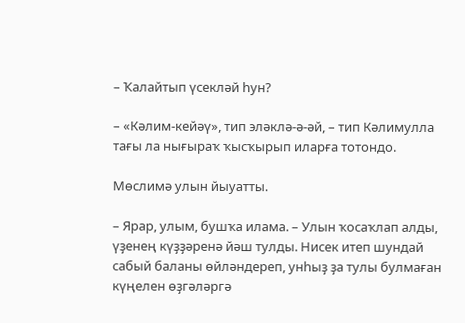– Ҡалайтып үсекләй һун?

– «Кәлим-кейәү», тип эләклә-ә-әй, – тип Кәлимулла тағы ла нығыраҡ ҡысҡырып иларға тотондо.

Мөслимә улын йыуатты.

– Ярар, улым, бушҡа илама. – Улын ҡосаҡлап алды, үҙенең күҙҙәренә йәш тулды. Нисек итеп шундай сабый баланы өйләндереп, унһыҙ ҙа тулы булмаған күңелен өҙгәләргә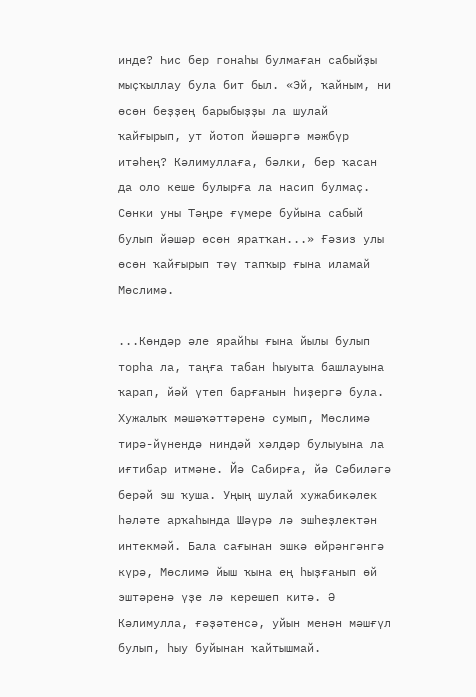инде? Һис бер гонаһы булмаған сабыйҙы мыҫҡыллау була бит был. «Эй, ҡайным, ни өсөн беҙҙең барыбыҙҙы ла шулай ҡайғырып, ут йотоп йәшәргә мәжбүр итәһең? Кәлимуллаға, бәлки, бер ҡасан да оло кеше булырға ла насип булмаҫ. Сөнки уны Тәңре ғүмере буйына сабый булып йәшәр өсөн яратҡан...» Ғәзиз улы өсөн ҡайғырып тәү тапҡыр ғына иламай Мөслимә.

...Көндәр әле ярайһы ғына йылы булып торһа ла, таңға табан һыуыта башлауына ҡарап, йәй үтеп барғанын һиҙергә була. Хужалыҡ мәшәҡәттәренә сумып, Мөслимә тирә-йүнендә ниндәй хәлдәр булыуына ла иғтибар итмәне. Йә Сабирға, йә Сәбиләгә берәй эш ҡуша. Уңың шулай хужабикәлек һәләте арҡаһында Шәүрә лә эшһеҙлектән интекмәй. Бала сағынан эшкә өйрәнгәнгә күрә, Мөслимә йыш ҡына ең һыҙғанып өй эштәренә үҙе лә керешеп китә. Ә Кәлимулла, ғәҙәтенсә, уйын менән мәшғүл булып, һыу буйынан ҡайтышмай.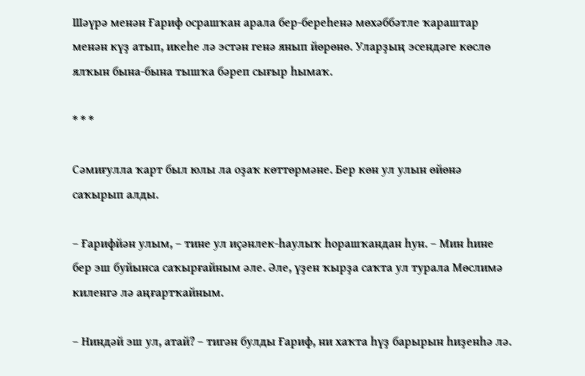Шәүрә менән Ғариф осрашҡан арала бер-береһенә мөхәббәтле ҡараштар менән күҙ атып, икеһе лә эстән генә янып йөрөнө. Уларҙың эсендәге көслө ялҡын бына-бына тышҡа бәреп сығыр һымаҡ.

* * *

Сәмиғулла ҡарт был юлы ла оҙаҡ көттөрмәне. Бер көн ул улын өйөнә саҡырып алды.

– Ғарифйән улым, – тине ул иҫәнлек-һаулыҡ һорашҡандан һун. – Мин һине бер эш буйынса саҡырғайным әле. Әле, үҙен ҡырҙа саҡта ул турала Мөслимә киленгә лә аңғартҡайным.

– Ниндәй эш ул, атай? – тигән булды Ғариф, ни хаҡта һүҙ барырын һиҙенһә лә.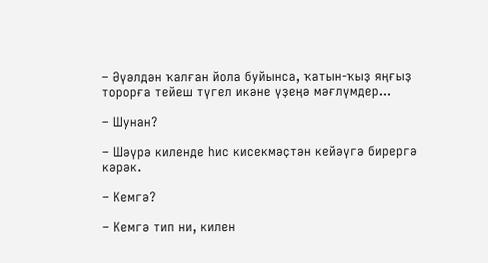– Әүәлдән ҡалған йола буйынса, ҡатын-ҡыҙ яңғыҙ торорға тейеш түгел икәне үҙеңә мәғлүмдер...

– Шунан?

– Шәүрә киленде һис кисекмәҫтән кейәүгә бирергә кәрәк.

– Кемгә?

– Кемгә тип ни, килен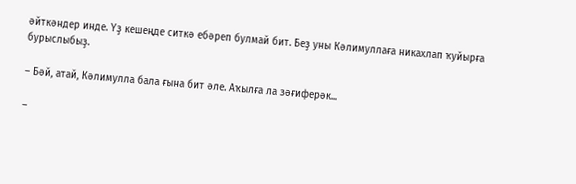әйткәндер инде. Үҙ кешеңде ситкә ебәреп булмай бит. Беҙ уны Кәлимуллаға никахлап ҡуйырға бурыслыбыҙ.

– Бәй, атай, Кәлимулла бала ғына бит әле. Аҡылға ла зәғиферәк...

–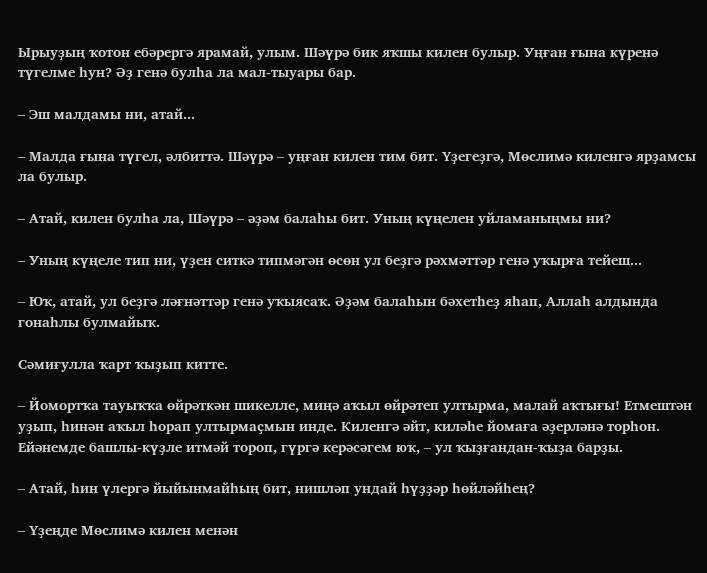Ырыуҙың ҡотон ебәрергә ярамай, улым. Шәүрә бик яҡшы килен булыр. Уңған ғына күренә түгелме һун? Әҙ генә булһа ла мал-тыуары бар.

– Эш малдамы ни, атай...

– Малда ғына түгел, әлбиттә. Шәүрә – уңған килен тим бит. Үҙегеҙгә, Мөслимә киленгә ярҙамсы ла булыр.

– Атай, килен булһа ла, Шәүрә – әҙәм балаһы бит. Уның күңелен уйламаныңмы ни?

– Уның күңеле тип ни, үҙен ситкә типмәгән өсөн ул беҙгә рәхмәттәр генә уҡырға тейеш...

– Юҡ, атай, ул беҙгә ләғнәттәр генә уҡыясаҡ. Әҙәм балаһын бәхетһеҙ яһап, Аллаһ алдында гонаһлы булмайыҡ.

Сәмиғулла ҡарт ҡыҙып китте.

– Йомортҡа тауыҡҡа өйрәткән шикелле, миңә аҡыл өйрәтеп ултырма, малай аҡтығы! Етмештән уҙып, һинән аҡыл һорап ултырмаҫмын инде. Киленгә әйт, киләһе йомаға әҙерләнә торһон. Ейәнемде башлы-күҙле итмәй тороп, гүргә керәсәгем юҡ, – ул ҡыҙғандан-ҡыҙа барҙы.

– Атай, һин үлергә йыйынмайһың бит, нишләп ундай һүҙҙәр һөйләйһең?

– Үҙеңде Мөслимә килен менән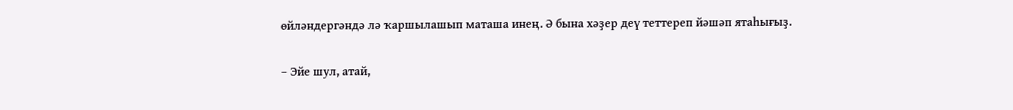өйләндергәндә лә ҡаршылашып маташа инең. Ә бына хәҙер деү теттереп йәшәп ятаһығыҙ.

– Эйе шул, атай,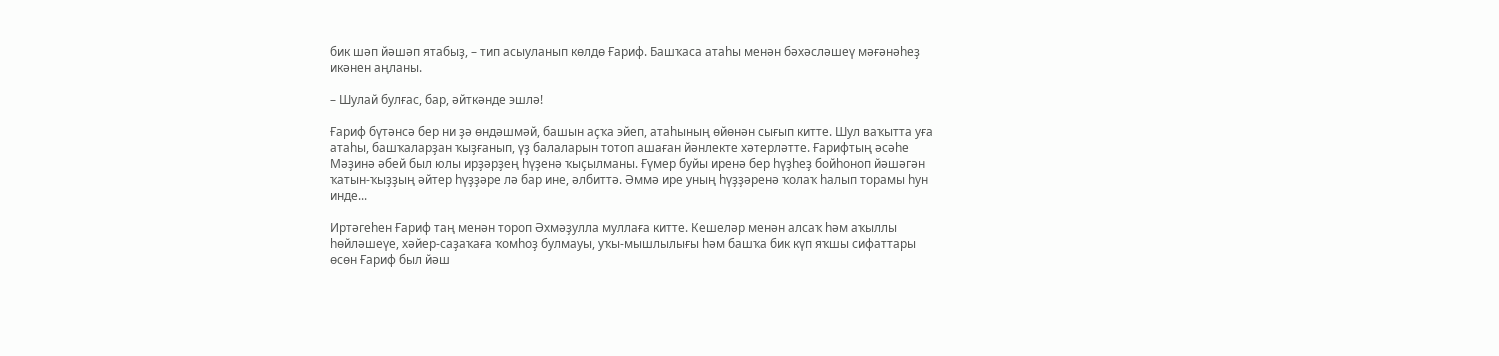бик шәп йәшәп ятабыҙ, – тип асыуланып көлдө Ғариф. Башҡаса атаһы менән бәхәсләшеү мәғәнәһеҙ икәнен аңланы.

– Шулай булғас, бар, әйткәнде эшлә!

Ғариф бүтәнсә бер ни ҙә өндәшмәй, башын аҫҡа эйеп, атаһының өйөнән сығып китте. Шул ваҡытта уға атаһы, башҡаларҙан ҡыҙғанып, үҙ балаларын тотоп ашаған йәнлекте хәтерләтте. Ғарифтың әсәһе Мәҙинә әбей был юлы ирҙәрҙең һүҙенә ҡыҫылманы. Ғүмер буйы иренә бер һүҙһеҙ бойһоноп йәшәгән ҡатын-ҡыҙҙың әйтер һүҙҙәре лә бар ине, әлбиттә. Әммә ире уның һүҙҙәренә ҡолаҡ һалып торамы һун инде...

Иртәгеһен Ғариф таң менән тороп Әхмәҙулла муллаға китте. Кешеләр менән алсаҡ һәм аҡыллы һөйләшеүе, хәйер-саҙаҡаға ҡомһоҙ булмауы, уҡы-мышлылығы һәм башҡа бик күп яҡшы сифаттары өсөн Ғариф был йәш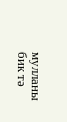мулланы бик тә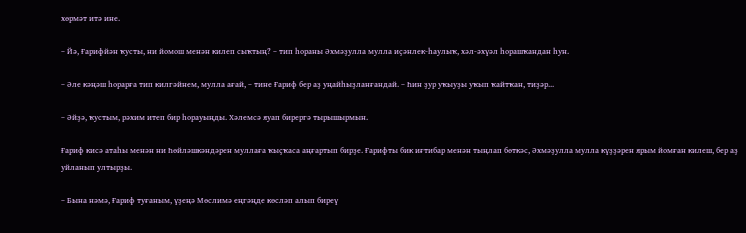хөрмәт итә ине.

– Йә, Ғарифйән ҡусты, ни йомош менән килеп сыҡтың? – тип һораны Әхмәҙулла мулла иҫәнлек-һаулыҡ, хәл-әхүәл һорашҡандан һун.

– Әле кәңәш һорарға тип килгәйнем, мулла ағай, – тине Ғариф бер аҙ уңайһыҙланғандай. – Һин ҙур уҡыуҙы уҡып ҡайтҡан, тиҙәр...

– Әйҙә, ҡустым, рәхим итеп бир һорауыңды. Хәлемсә яуап бирергә тырышырмын.

Ғариф кисә атаһы менән ни Һөйләшкәндәрен муллаға ҡыҫҡаса аңғартып бирҙе. Ғарифты бик иғтибар менән тыңлап бөткәс, Әхмәҙулла мулла күҙҙәрен ярым йомған килеш, бер аҙ уйланып ултырҙы.

– Бына нәмә, Ғариф туғаным, үҙеңә Мөслимә еңгәңде көсләп алып биреү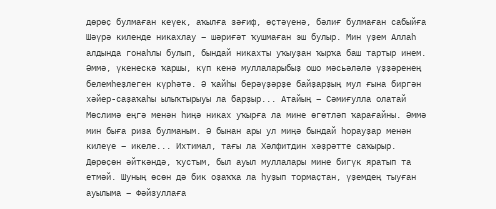дөрөҫ булмаған кеүек, аҡылға зәғиф, өҫтәүенә, бәлиғ булмаған сабыйға Шәүрә киленде никахлау – шәриғәт ҡушмаған эш булыр. Мин үҙем Аллаһ алдында гонаһлы булып, бындай никахты уҡыуҙан ҡырҡа баш тартыр инем. Әммә, үкенескә ҡаршы, күп кенә муллаларыбыҙ ошо мәсьәләлә үҙҙәренең белемһеҙлеген күрһәтә. Ә ҡайһы берәүҙәрҙе байҙарҙың мул ғына биргән хәйер-саҙаҡаһы ылыҡтырыуы ла барҙыр... Атайың – Сәмиғулла олатай Мөслимә еңгә менән һиңә никах уҡырға ла мине өгөтләп ҡарағайны. Әммә мин быға риза булманым. Ә бынан ары ул миңә бындай һорауҙар менән килеүе – икеле... Ихтимал, тағы ла Хәлфитдин хәҙрәтте саҡырыр. Дөрөҫөн әйткәндә, ҡустым, был ауыл муллалары мине бигүк яратып та етмәй. Шуның өсөн дә бик оҙаҡҡа ла һуҙып тормаҫтан, үҙемдең тыуған ауылыма – Фәйзуллаға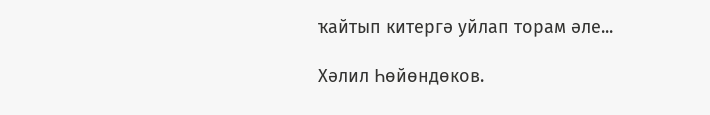ҡайтып китергә уйлап торам әле...

Хәлил Һөйөндөков.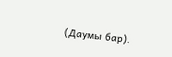(Даумы бар).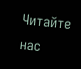Читайте нас